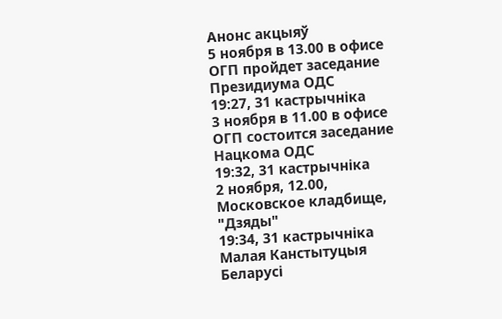Анонс акцыяў
5 ноября в 13.00 в офисе ОГП пройдет заседание Президиума ОДС
19:27, 31 кастрычніка
3 ноября в 11.00 в офисе ОГП состоится заседание Нацкома ОДС
19:32, 31 кастрычніка
2 ноября, 12.00, Московское кладбище, "Дзяды"
19:34, 31 кастрычніка
Малая Канстытуцыя Беларусі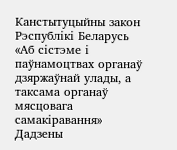Канстытуцыйны закон Рэспублікі Беларусь «Аб сістэме і паўнамоцтвах органаў дзяржаўнай улады, а таксама органаў мясцовага самакіравання»
Дадзены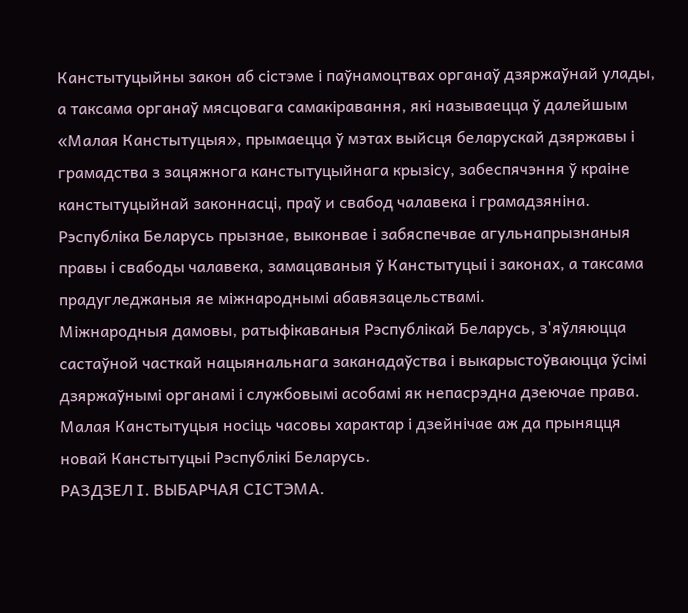Канстытуцыйны закон аб сістэме і паўнамоцтвах органаў дзяржаўнай улады, а таксама органаў мясцовага самакіравання, які называецца ў далейшым «Малая Канстытуцыя», прымаецца ў мэтах выйсця беларускай дзяржавы і грамадства з зацяжнога канстытуцыйнага крызісу, забеспячэння ў краіне канстытуцыйнай законнасці, праў и свабод чалавека і грамадзяніна.
Рэспубліка Беларусь прызнае, выконвае і забяспечвае агульнапрызнаныя правы і свабоды чалавека, замацаваныя ў Канстытуцыі і законах, а таксама прадугледжаныя яе міжнароднымі абавязацельствамі.
Міжнародныя дамовы, ратыфікаваныя Рэспублікай Беларусь, з'яўляюцца састаўной часткай нацыянальнага заканадаўства і выкарыстоўваюцца ўсімі дзяржаўнымі органамі і службовымі асобамі як непасрэдна дзеючае права.
Малая Канстытуцыя носіць часовы характар і дзейнічае аж да прыняцця новай Канстытуцыі Рэспублікі Беларусь.
РАЗДЗЕЛ І. ВЫБАРЧАЯ СІСТЭМА.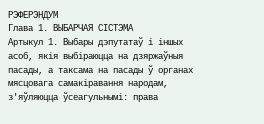РЭФЕРЭНДУМ
Глава 1. ВЫБАРЧАЯ СІСТЭМА
Артыкул 1. Выбары дэпутатаў і іншых асоб, якія выбіраюцца на дзяржаўныя пасады, а таксама на пасады ў органах мясцовага самакіравання народам, з'яўляюцца ўсеагульнымі: права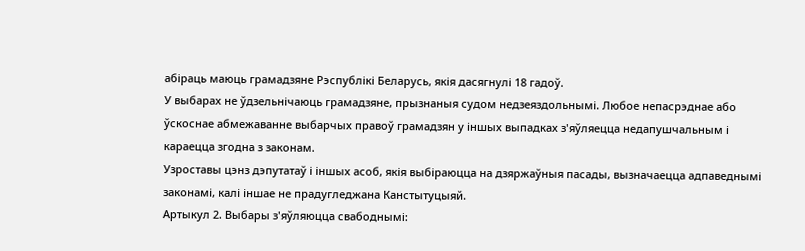абіраць маюць грамадзяне Рэспублікі Беларусь, якія дасягнулі 18 гадоў.
У выбарах не ўдзельнічаюць грамадзяне, прызнаныя судом недзеяздольнымі. Любое непасрэднае або ўскоснае абмежаванне выбарчых правоў грамадзян у іншых выпадках з'яўляецца недапушчальным і караецца згодна з законам.
Узроставы цэнз дэпутатаў і іншых асоб, якія выбіраюцца на дзяржаўныя пасады, вызначаецца адпаведнымі законамі, калі іншае не прадугледжана Канстытуцыяй.
Артыкул 2. Выбары з'яўляюцца свабоднымі: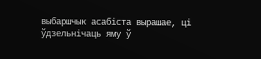выбаршчык асабіста вырашае, ці ўдзельнічаць яму ў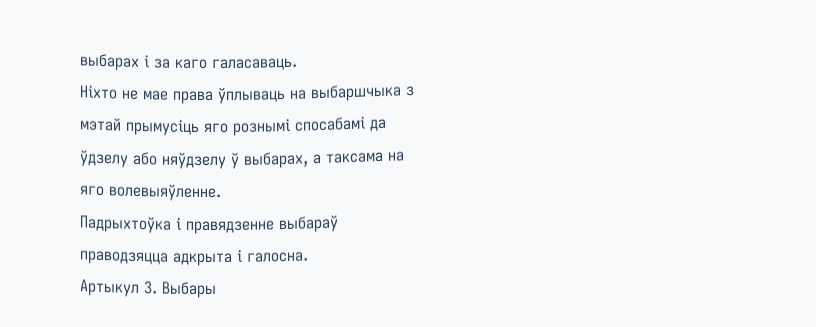выбарах і за каго галасаваць.
Ніхто не мае права ўплываць на выбаршчыка з мэтай прымусіць яго рознымі спосабамі да ўдзелу або няўдзелу ў выбарах, а таксама на яго волевыяўленне.
Падрыхтоўка і правядзенне выбараў праводзяцца адкрыта і галосна.
Артыкул 3. Выбары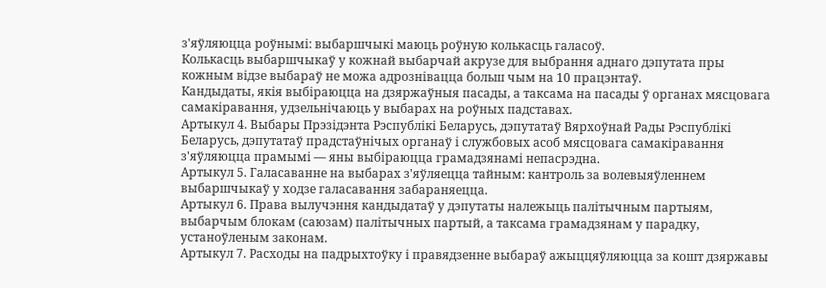з'яўляюцца роўнымі: выбаршчыкі маюць роўную колькасць галасоў.
Колькасць выбаршчыкаў у кожнай выбарчай акрузе для выбрання аднаго дэпутата пры кожным відзе выбараў не можа адрознівацца больш чым на 10 працэнтаў.
Кандыдаты, якія выбіраюцца на дзяржаўныя пасады, а таксама на пасады ў органах мясцовага самакіравання, удзельнічаюць у выбарах на роўных падставах.
Артыкул 4. Выбары Прэзідэнта Рэспублікі Беларусь, дэпутатаў Вярхоўнай Рады Рэспублікі Беларусь, дэпутатаў прадстаўнічых органаў і службовых асоб мясцовага самакіравання з'яўляюцца прамымі — яны выбіраюцца грамадзянамі непасрэдна.
Артыкул 5. Галасаванне на выбарах з'яўляецца тайным: кантроль за волевыяўленнем выбаршчыкаў у ходзе галасавання забараняецца.
Артыкул 6. Права вылучэння кандыдатаў у дэпутаты належыць палітычным партыям, выбарчым блокам (саюзам) палітычных партый, а таксама грамадзянам у парадку, устаноўленым законам.
Артыкул 7. Расходы на падрыхтоўку і правядзенне выбараў ажыццяўляюцца за кошт дзяржавы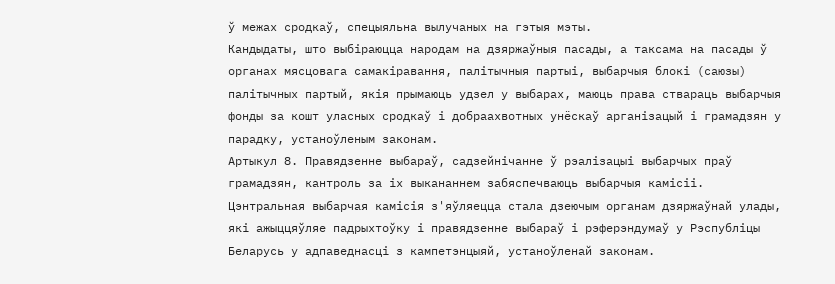ў межах сродкаў, спецыяльна вылучаных на гэтыя мэты.
Кандыдаты, што выбіраюцца народам на дзяржаўныя пасады, а таксама на пасады ў органах мясцовага самакіравання, палітычныя партыі, выбарчыя блокі (саюзы) палітычных партый, якія прымаюць удзел у выбарах, маюць права ствараць выбарчыя фонды за кошт уласных сродкаў і добраахвотных унёскаў арганізацый і грамадзян у парадку, устаноўленым законам.
Артыкул 8. Правядзенне выбараў, садзейнічанне ў рэалізацыі выбарчых праў грамадзян, кантроль за іх выкананнем забяспечваюць выбарчыя камісіі.
Цэнтральная выбарчая камісія з'яўляецца стала дзеючым органам дзяржаўнай улады, які ажыццяўляе падрыхтоўку і правядзенне выбараў і рэферэндумаў у Рэспубліцы Беларусь у адпаведнасці з кампетэнцыяй, устаноўленай законам.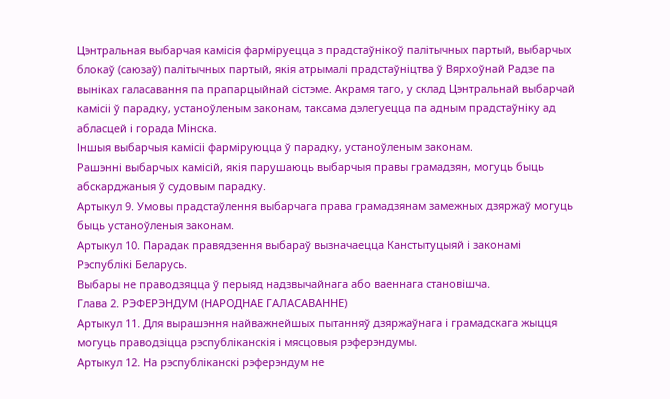Цэнтральная выбарчая камісія фарміруецца з прадстаўнікоў палітычных партый, выбарчых блокаў (саюзаў) палітычных партый, якія атрымалі прадстаўніцтва ў Вярхоўнай Радзе па выніках галасавання па прапарцыйнай сістэме. Акрамя таго, у склад Цэнтральнай выбарчай камісіі ў парадку, устаноўленым законам, таксама дэлегуецца па адным прадстаўніку ад абласцей і горада Мінска.
Іншыя выбарчыя камісіі фарміруюцца ў парадку, устаноўленым законам.
Рашэнні выбарчых камісій, якія парушаюць выбарчыя правы грамадзян, могуць быць абскарджаныя ў судовым парадку.
Артыкул 9. Умовы прадстаўлення выбарчага права грамадзянам замежных дзяржаў могуць быць устаноўленыя законам.
Артыкул 10. Парадак правядзення выбараў вызначаецца Канстытуцыяй і законамі Рэспублікі Беларусь.
Выбары не праводзяцца ў перыяд надзвычайнага або ваеннага становішча.
Глава 2. РЭФЕРЭНДУМ (НАРОДНАЕ ГАЛАСАВАННЕ)
Артыкул 11. Для вырашэння найважнейшых пытанняў дзяржаўнага і грамадскага жыцця могуць праводзіцца рэспубліканскія і мясцовыя рэферэндумы.
Артыкул 12. На рэспубліканскі рэферэндум не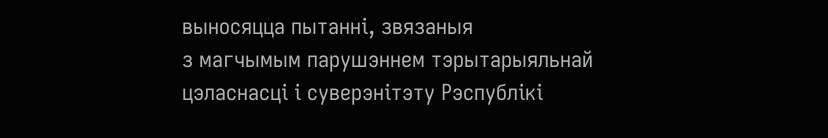выносяцца пытанні, звязаныя
з магчымым парушэннем тэрытарыяльнай цэласнасці і суверэнітэту Рэспублікі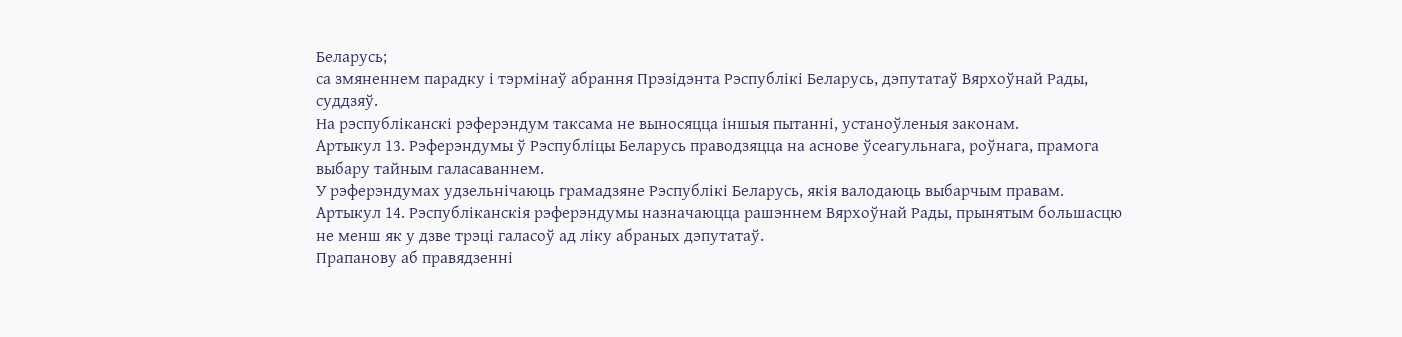Беларусь;
са змяненнем парадку і тэрмінаў абрання Прэзідэнта Рэспублікі Беларусь, дэпутатаў Вярхоўнай Рады, суддзяў.
На рэспубліканскі рэферэндум таксама не выносяцца іншыя пытанні, устаноўленыя законам.
Артыкул 13. Рэферэндумы ў Рэспубліцы Беларусь праводзяцца на аснове ўсеагульнага, роўнага, прамога выбару тайным галасаваннем.
У рэферэндумах удзельнічаюць грамадзяне Рэспублікі Беларусь, якія валодаюць выбарчым правам.
Артыкул 14. Рэспубліканскія рэферэндумы назначаюцца рашэннем Вярхоўнай Рады, прынятым большасцю не менш як у дзве трэці галасоў ад ліку абраных дэпутатаў.
Прапанову аб правядзенні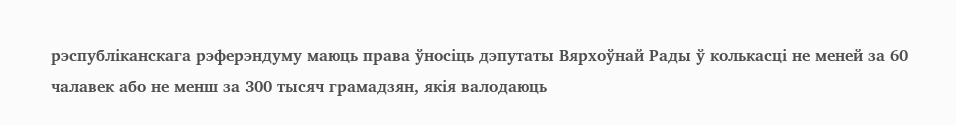рэспубліканскага рэферэндуму маюць права ўносіць дэпутаты Вярхоўнай Рады ў колькасці не меней за 60 чалавек або не менш за 300 тысяч грамадзян, якія валодаюць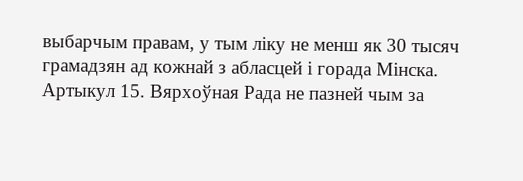выбарчым правам, у тым ліку не менш як 30 тысяч грамадзян ад кожнай з абласцей і горада Мінска.
Артыкул 15. Вярхоўная Рада не пазней чым за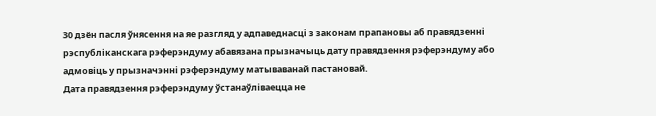30 дзён пасля ўнясення на яе разгляд у адпаведнасці з законам прапановы аб правядзенні рэспубліканскага рэферэндуму абавязана прызначыць дату правядзення рэферэндуму або адмовіць у прызначэнні рэферэндуму матываванай пастановай.
Дата правядзення рэферэндуму ўстанаўліваецца не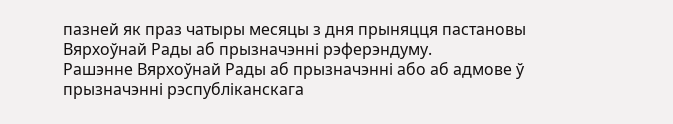пазней як праз чатыры месяцы з дня прыняцця пастановы Вярхоўнай Рады аб прызначэнні рэферэндуму.
Рашэнне Вярхоўнай Рады аб прызначэнні або аб адмове ў прызначэнні рэспубліканскага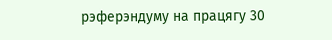рэферэндуму на працягу 30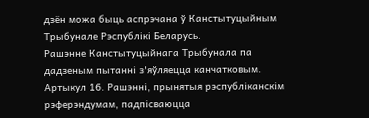дзён можа быць аспрэчана ў Канстытуцыйным Трыбунале Рэспублікі Беларусь.
Рашэнне Канстытуцыйнага Трыбунала па дадзеным пытанні з'яўляецца канчатковым.
Артыкул 16. Рашэнні, прынятыя рэспубліканскім рэферэндумам, падпісваюцца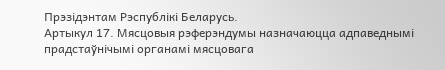Прэзідэнтам Рэспублікі Беларусь.
Артыкул 17. Мясцовыя рэферэндумы назначаюцца адпаведнымі прадстаўнічымі органамі мясцовага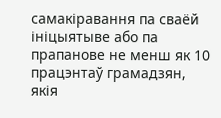самакіравання па сваёй ініцыятыве або па прапанове не менш як 10 працэнтаў грамадзян, якія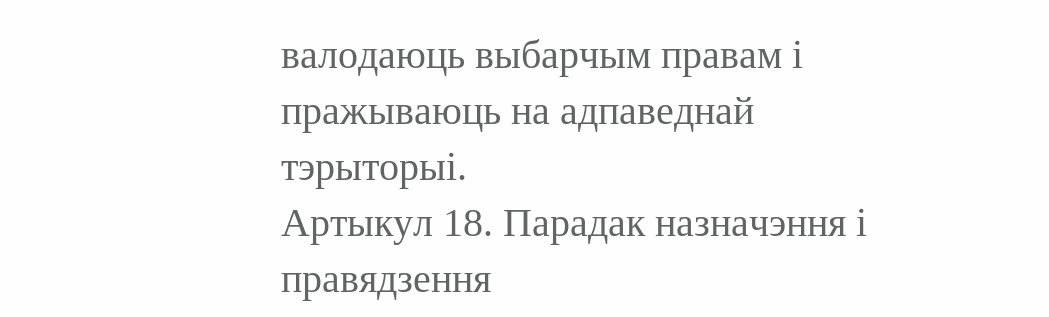валодаюць выбарчым правам і пражываюць на адпаведнай тэрыторыі.
Артыкул 18. Парадак назначэння і правядзення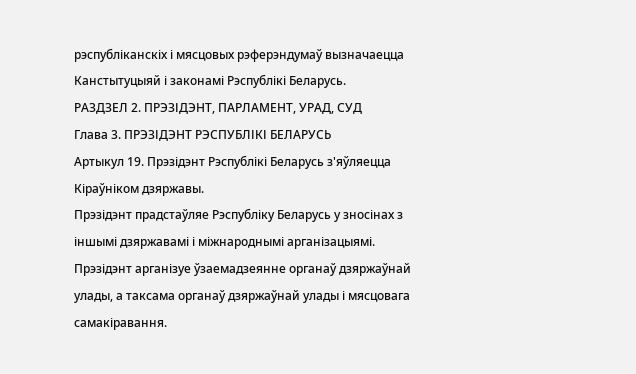рэспубліканскіх і мясцовых рэферэндумаў вызначаецца Канстытуцыяй і законамі Рэспублікі Беларусь.
РАЗДЗЕЛ 2. ПРЭЗІДЭНТ, ПАРЛАМЕНТ, УРАД, СУД
Глава 3. ПРЭЗІДЭНТ РЭСПУБЛІКІ БЕЛАРУСЬ
Артыкул 19. Прэзідэнт Рэспублікі Беларусь з'яўляецца Кіраўніком дзяржавы.
Прэзідэнт прадстаўляе Рэспубліку Беларусь у зносінах з іншымі дзяржавамі і міжнароднымі арганізацыямі.
Прэзідэнт арганізуе ўзаемадзеянне органаў дзяржаўнай улады, а таксама органаў дзяржаўнай улады і мясцовага самакіравання.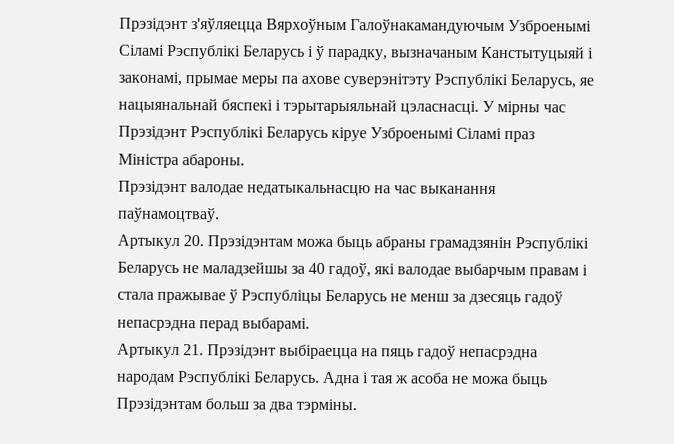Прэзідэнт з'яўляецца Вярхоўным Галоўнакамандуючым Узброенымі Сіламі Рэспублікі Беларусь і ў парадку, вызначаным Канстытуцыяй і законамі, прымае меры па ахове суверэнітэту Рэспублікі Беларусь, яе нацыянальнай бяспекі і тэрытарыяльнай цэласнасці. У мірны час Прэзідэнт Рэспублікі Беларусь кіруе Узброенымі Сіламі праз Міністра абароны.
Прэзідэнт валодае недатыкальнасцю на час выканання паўнамоцтваў.
Артыкул 20. Прэзідэнтам можа быць абраны грамадзянін Рэспублікі Беларусь не маладзейшы за 40 гадоў, які валодае выбарчым правам і стала пражывае ў Рэспубліцы Беларусь не менш за дзесяць гадоў непасрэдна перад выбарамі.
Артыкул 21. Прэзідэнт выбіраецца на пяць гадоў непасрэдна народам Рэспублікі Беларусь. Адна і тая ж асоба не можа быць Прэзідэнтам больш за два тэрміны.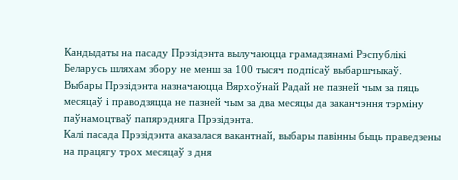Кандыдаты на пасаду Прэзідэнта вылучаюцца грамадзянамі Рэспублікі Беларусь шляхам збору не менш за 100 тысяч подпісаў выбаршчыкаў.
Выбары Прэзідэнта назначаюцца Вярхоўнай Радай не пазней чым за пяць месяцаў і праводзяцца не пазней чым за два месяцы да заканчэння тэрміну паўнамоцтваў папярэдняга Прэзідэнта.
Калі пасада Прэзідэнта аказалася вакантнай, выбары павінны быць праведзены на працягу трох месяцаў з дня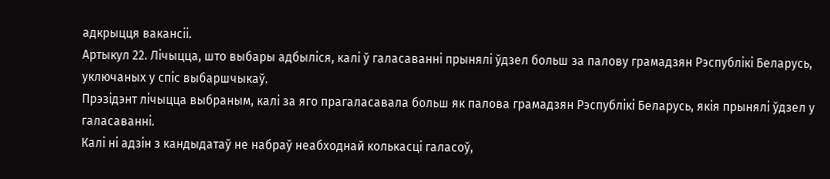адкрыцця вакансіі.
Артыкул 22. Лічыцца, што выбары адбыліся, калі ў галасаванні прынялі ўдзел больш за палову грамадзян Рэспублікі Беларусь, уключаных у спіс выбаршчыкаў.
Прэзідэнт лічыцца выбраным, калі за яго прагаласавала больш як палова грамадзян Рэспублікі Беларусь, якія прынялі ўдзел у галасаванні.
Калі ні адзін з кандыдатаў не набраў неабходнай колькасці галасоў,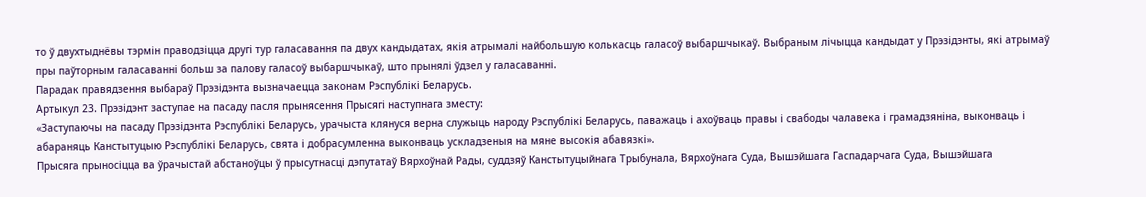то ў двухтыднёвы тэрмін праводзіцца другі тур галасавання па двух кандыдатах, якія атрымалі найбольшую колькасць галасоў выбаршчыкаў. Выбраным лічыцца кандыдат у Прэзідэнты, які атрымаў пры паўторным галасаванні больш за палову галасоў выбаршчыкаў, што прынялі ўдзел у галасаванні.
Парадак правядзення выбараў Прэзідэнта вызначаецца законам Рэспублікі Беларусь.
Артыкул 23. Прэзідэнт заступае на пасаду пасля прынясення Прысягі наступнага зместу:
«Заступаючы на пасаду Прэзідэнта Рэспублікі Беларусь, урачыста клянуся верна служыць народу Рэспублікі Беларусь, паважаць і ахоўваць правы і свабоды чалавека і грамадзяніна, выконваць і абараняць Канстытуцыю Рэспублікі Беларусь, свята і добрасумленна выконваць ускладзеныя на мяне высокія абавязкі».
Прысяга прыносіцца ва ўрачыстай абстаноўцы ў прысутнасці дэпутатаў Вярхоўнай Рады, суддзяў Канстытуцыйнага Трыбунала, Вярхоўнага Суда, Вышэйшага Гаспадарчага Суда, Вышэйшага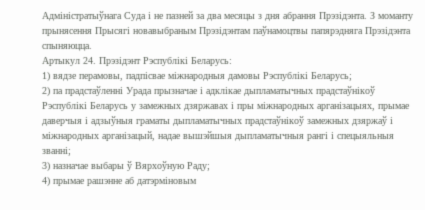Адміністратыўнага Суда і не пазней за два месяцы з дня абрання Прэзідэнта. З моманту прынясення Прысягі новавыбраным Прэзідэнтам паўнамоцтвы папярэдняга Прэзідэнта спыняюцца.
Артыкул 24. Прэзідэнт Рэспублікі Беларусь:
1) вядзе перамовы, падпісвае міжнародныя дамовы Рэспублікі Беларусь;
2) па прадстаўленні Урада прызначае і адклікае дыпламатычных прадстаўнікоў Рэспублікі Беларусь у замежных дзяржавах і пры міжнародных арганізацыях, прымае даверчыя і адзыўныя граматы дыпламатычных прадстаўнікоў замежных дзяржаў і міжнародных арганізацый, надае вышэйшыя дыпламатычныя рангі і спецыяльныя званні;
3) назначае выбары ў Вярхоўную Раду;
4) прымае рашэнне аб датэрміновым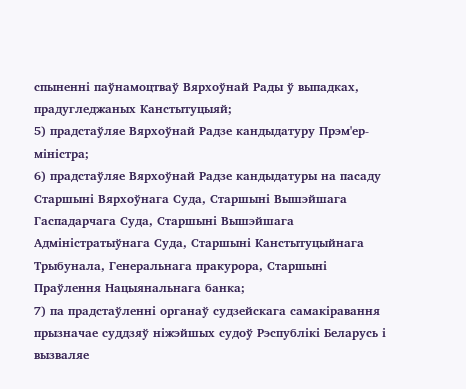спыненні паўнамоцтваў Вярхоўнай Рады ў выпадках, прадугледжаных Канстытуцыяй;
5) прадстаўляе Вярхоўнай Радзе кандыдатуру Прэм'ер-міністра;
6) прадстаўляе Вярхоўнай Радзе кандыдатуры на пасаду Старшыні Вярхоўнага Суда, Старшыні Вышэйшага Гаспадарчага Суда, Старшыні Вышэйшага Адміністратыўнага Суда, Старшыні Канстытуцыйнага Трыбунала, Генеральнага пракурора, Старшыні Праўлення Нацыянальнага банка;
7) па прадстаўленні органаў судзейскага самакіравання прызначае суддзяў ніжэйшых судоў Рэспублікі Беларусь і вызваляе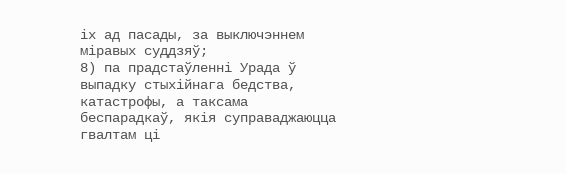іх ад пасады, за выключэннем міравых суддзяў;
8) па прадстаўленні Урада ў выпадку стыхійнага бедства, катастрофы, а таксама беспарадкаў, якія суправаджаюцца гвалтам ці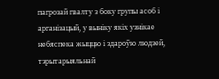пагрозай гвалту з боку групы асоб і арганізацый, у выніку якіх узнікае небяспека жыццю і здароўю людзей, тэрытарыяльнай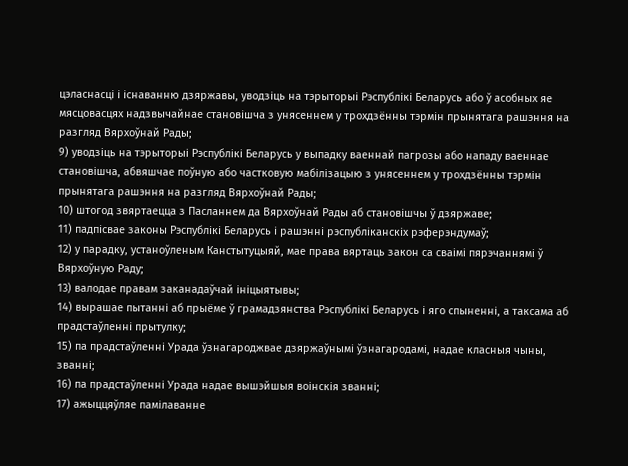цэласнасці і існаванню дзяржавы, уводзіць на тэрыторыі Рэспублікі Беларусь або ў асобных яе мясцовасцях надзвычайнае становішча з унясеннем у трохдзённы тэрмін прынятага рашэння на разгляд Вярхоўнай Рады;
9) уводзіць на тэрыторыі Рэспублікі Беларусь у выпадку ваеннай пагрозы або нападу ваеннае становішча, абвяшчае поўную або частковую мабілізацыю з унясеннем у трохдзённы тэрмін прынятага рашэння на разгляд Вярхоўнай Рады;
10) штогод звяртаецца з Пасланнем да Вярхоўнай Рады аб становішчы ў дзяржаве;
11) падпісвае законы Рэспублікі Беларусь і рашэнні рэспубліканскіх рэферэндумаў;
12) у парадку, устаноўленым Канстытуцыяй, мае права вяртаць закон са сваімі пярэчаннямі ў Вярхоўную Раду;
13) валодае правам заканадаўчай ініцыятывы;
14) вырашае пытанні аб прыёме ў грамадзянства Рэспублікі Беларусь і яго спыненні, а таксама аб прадстаўленні прытулку;
15) па прадстаўленні Урада ўзнагароджвае дзяржаўнымі ўзнагародамі, надае класныя чыны, званні;
16) па прадстаўленні Урада надае вышэйшыя воінскія званні;
17) ажыццяўляе памілаванне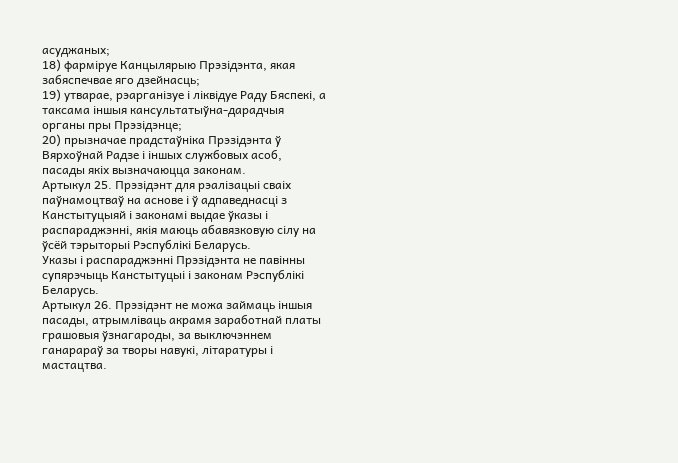асуджаных;
18) фарміруе Канцылярыю Прэзідэнта, якая забяспечвае яго дзейнасць;
19) утварае, рэарганізуе і ліквідуе Раду Бяспекі, а таксама іншыя кансультатыўна-дарадчыя органы пры Прэзідэнце;
20) прызначае прадстаўніка Прэзідэнта ў Вярхоўнай Радзе і іншых службовых асоб, пасады якіх вызначаюцца законам.
Артыкул 25. Прэзідэнт для рэалізацыі сваіх паўнамоцтваў на аснове і ў адпаведнасці з Канстытуцыяй і законамі выдае ўказы і распараджэнні, якія маюць абавязковую сілу на ўсёй тэрыторыі Рэспублікі Беларусь.
Указы і распараджэнні Прэзідэнта не павінны супярэчыць Канстытуцыі і законам Рэспублікі Беларусь.
Артыкул 26. Прэзідэнт не можа займаць іншыя пасады, атрымліваць акрамя заработнай платы грашовыя ўзнагароды, за выключэннем ганарараў за творы навукі, літаратуры і мастацтва.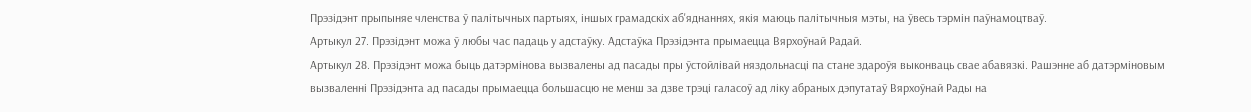Прэзідэнт прыпыняе членства ў палітычных партыях, іншых грамадскіх аб'яднаннях, якія маюць палітычныя мэты, на ўвесь тэрмін паўнамоцтваў.
Артыкул 27. Прэзідэнт можа ў любы час падаць у адстаўку. Адстаўка Прэзідэнта прымаецца Вярхоўнай Радай.
Артыкул 28. Прэзідэнт можа быць датэрмінова вызвалены ад пасады пры ўстойлівай няздольнасці па стане здароўя выконваць свае абавязкі. Рашэнне аб датэрміновым вызваленні Прэзідэнта ад пасады прымаецца большасцю не менш за дзве трэці галасоў ад ліку абраных дэпутатаў Вярхоўнай Рады на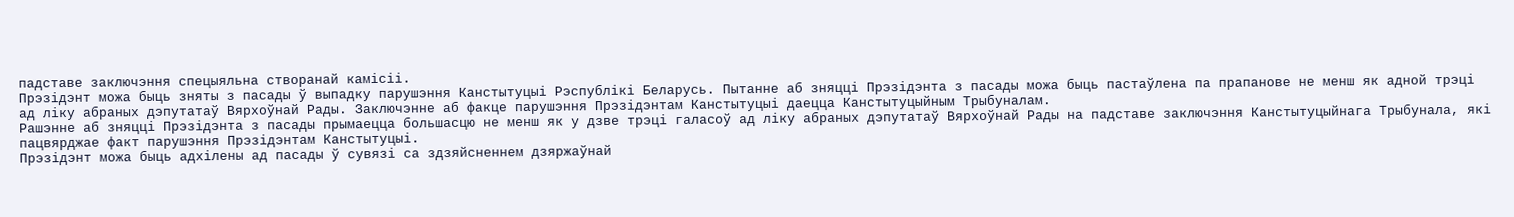падставе заключэння спецыяльна створанай камісіі.
Прэзідэнт можа быць зняты з пасады ў выпадку парушэння Канстытуцыі Рэспублікі Беларусь. Пытанне аб зняцці Прэзідэнта з пасады можа быць пастаўлена па прапанове не менш як адной трэці ад ліку абраных дэпутатаў Вярхоўнай Рады. Заключэнне аб факце парушэння Прэзідэнтам Канстытуцыі даецца Канстытуцыйным Трыбуналам.
Рашэнне аб зняцці Прэзідэнта з пасады прымаецца большасцю не менш як у дзве трэці галасоў ад ліку абраных дэпутатаў Вярхоўнай Рады на падставе заключэння Канстытуцыйнага Трыбунала, які пацвярджае факт парушэння Прэзідэнтам Канстытуцыі.
Прэзідэнт можа быць адхілены ад пасады ў сувязі са здзяйсненнем дзяржаўнай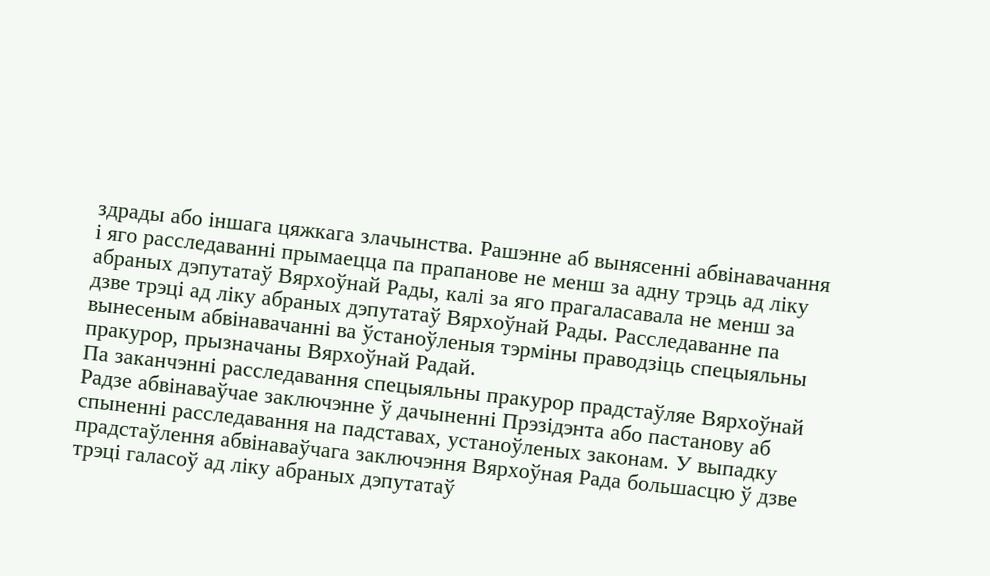здрады або іншага цяжкага злачынства. Рашэнне аб вынясенні абвінавачання і яго расследаванні прымаецца па прапанове не менш за адну трэць ад ліку абраных дэпутатаў Вярхоўнай Рады, калі за яго прагаласавала не менш за дзве трэці ад ліку абраных дэпутатаў Вярхоўнай Рады. Расследаванне па вынесеным абвінавачанні ва ўстаноўленыя тэрміны праводзіць спецыяльны пракурор, прызначаны Вярхоўнай Радай.
Па заканчэнні расследавання спецыяльны пракурор прадстаўляе Вярхоўнай Радзе абвінаваўчае заключэнне ў дачыненні Прэзідэнта або пастанову аб спыненні расследавання на падставах, устаноўленых законам. У выпадку прадстаўлення абвінаваўчага заключэння Вярхоўная Рада большасцю ў дзве трэці галасоў ад ліку абраных дэпутатаў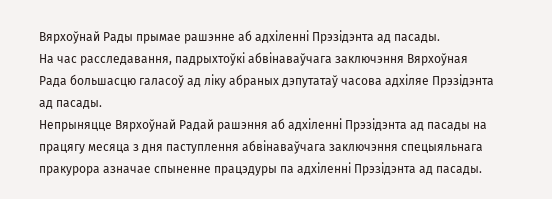Вярхоўнай Рады прымае рашэнне аб адхіленні Прэзідэнта ад пасады.
На час расследавання, падрыхтоўкі абвінаваўчага заключэння Вярхоўная Рада большасцю галасоў ад ліку абраных дэпутатаў часова адхіляе Прэзідэнта ад пасады.
Непрыняцце Вярхоўнай Радай рашэння аб адхіленні Прэзідэнта ад пасады на працягу месяца з дня паступлення абвінаваўчага заключэння спецыяльнага пракурора азначае спыненне працэдуры па адхіленні Прэзідэнта ад пасады.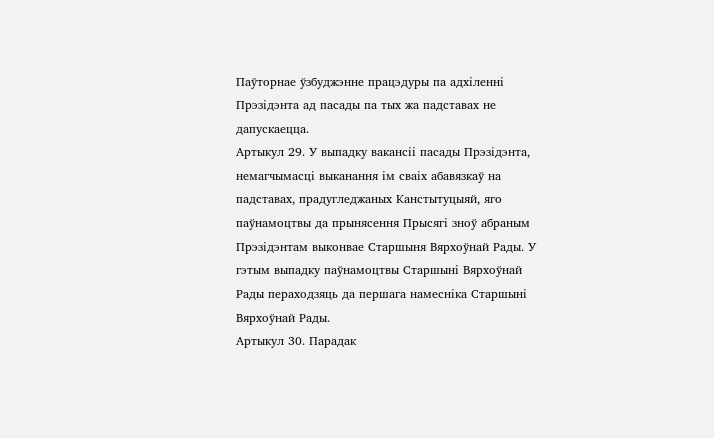Паўторнае ўзбуджэнне працэдуры па адхіленні Прэзідэнта ад пасады па тых жа падставах не дапускаецца.
Артыкул 29. У выпадку вакансіі пасады Прэзідэнта, немагчымасці выканання ім сваіх абавязкаў на падставах, прадугледжаных Канстытуцыяй, яго паўнамоцтвы да прынясення Прысягі зноў абраным Прэзідэнтам выконвае Старшыня Вярхоўнай Рады. У гэтым выпадку паўнамоцтвы Старшыні Вярхоўнай Рады пераходзяць да першага намесніка Старшыні Вярхоўнай Рады.
Артыкул 30. Парадак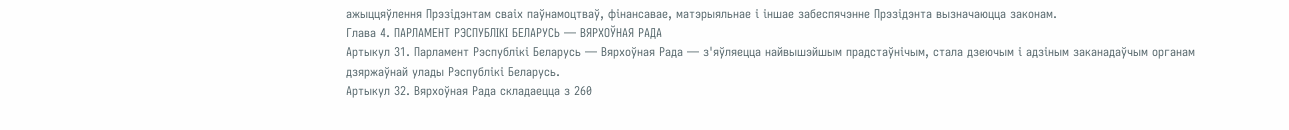ажыццяўлення Прэзідэнтам сваіх паўнамоцтваў, фінансавае, матэрыяльнае і іншае забеспячэнне Прэзідэнта вызначаюцца законам.
Глава 4. ПАРЛАМЕНТ РЭСПУБЛІКІ БЕЛАРУСЬ — ВЯРХОЎНАЯ РАДА
Артыкул 31. Парламент Рэспублікі Беларусь — Вярхоўная Рада — з'яўляецца найвышэйшым прадстаўнічым, стала дзеючым і адзіным заканадаўчым органам дзяржаўнай улады Рэспублікі Беларусь.
Артыкул 32. Вярхоўная Рада складаецца з 260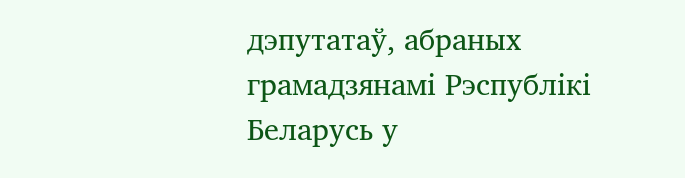дэпутатаў, абраных грамадзянамі Рэспублікі Беларусь у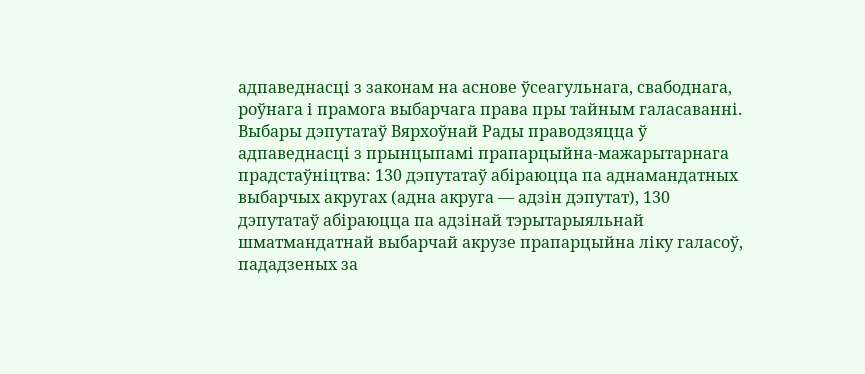адпаведнасці з законам на аснове ўсеагульнага, свабоднага, роўнага і прамога выбарчага права пры тайным галасаванні.
Выбары дэпутатаў Вярхоўнай Рады праводзяцца ў адпаведнасці з прынцыпамі прапарцыйна-мажарытарнага прадстаўніцтва: 130 дэпутатаў абіраюцца па аднамандатных выбарчых акругах (адна акруга — адзін дэпутат), 130 дэпутатаў абіраюцца па адзінай тэрытарыяльнай шматмандатнай выбарчай акрузе прапарцыйна ліку галасоў, пададзеных за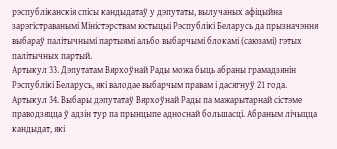рэспубліканскія спісы кандыдатаў у дэпутаты, вылучаных афіцыйна зарэгістраванымі Міністэрствам юстыцыі Рэспублікі Беларусь да прызначэння выбараў палітычнымі партыямі альбо выбарчымі блокамі (саюзамі) гэтых палітычных партый.
Артыкул 33. Дэпутатам Вярхоўнай Рады можа быць абраны грамадзянін Рэспублікі Беларусь, які валодае выбарчым правам і дасягнуў 21 года.
Артыкул 34. Выбары дэпутатаў Вярхоўнай Рады па мажарытарнай сістэме праводзяцца ў адзін тур па прынцыпе адноснай большасці. Абраным лічыцца кандыдат, які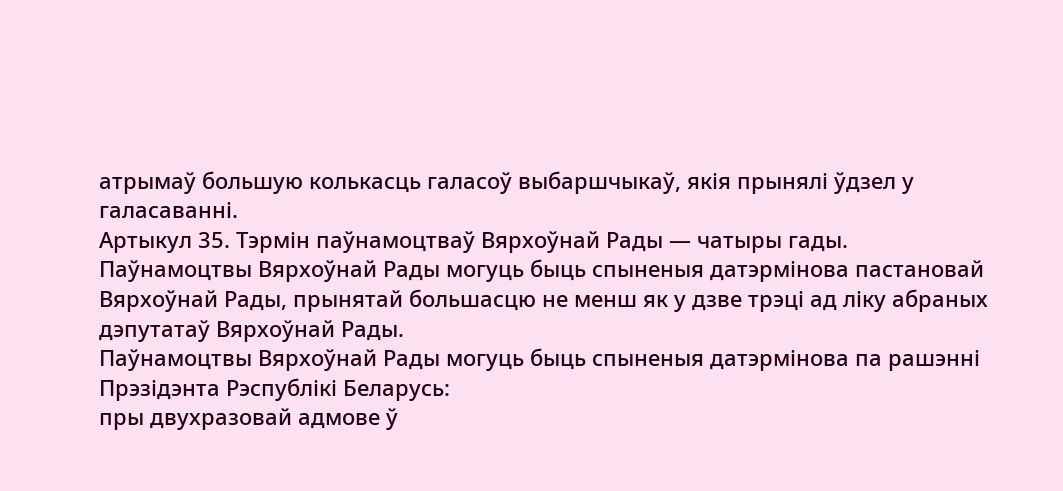атрымаў большую колькасць галасоў выбаршчыкаў, якія прынялі ўдзел у галасаванні.
Артыкул 35. Тэрмін паўнамоцтваў Вярхоўнай Рады — чатыры гады.
Паўнамоцтвы Вярхоўнай Рады могуць быць спыненыя датэрмінова пастановай Вярхоўнай Рады, прынятай большасцю не менш як у дзве трэці ад ліку абраных дэпутатаў Вярхоўнай Рады.
Паўнамоцтвы Вярхоўнай Рады могуць быць спыненыя датэрмінова па рашэнні Прэзідэнта Рэспублікі Беларусь:
пры двухразовай адмове ў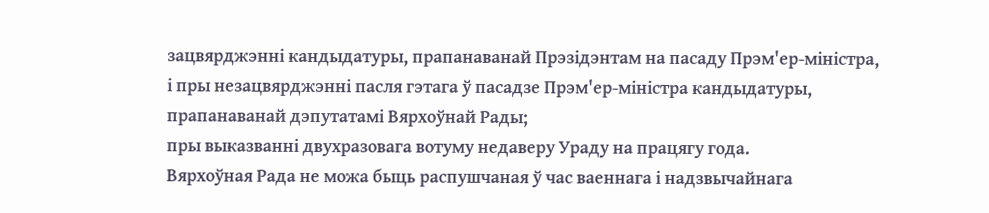зацвярджэнні кандыдатуры, прапанаванай Прэзідэнтам на пасаду Прэм'ер-міністра, і пры незацвярджэнні пасля гэтага ў пасадзе Прэм'ер-міністра кандыдатуры, прапанаванай дэпутатамі Вярхоўнай Рады;
пры выказванні двухразовага вотуму недаверу Ураду на працягу года.
Вярхоўная Рада не можа быць распушчаная ў час ваеннага і надзвычайнага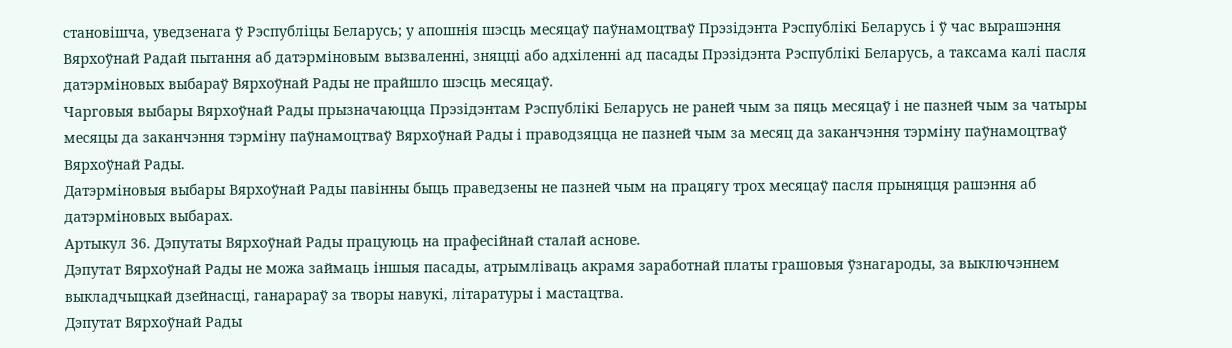становішча, уведзенага ў Рэспубліцы Беларусь; у апошнія шэсць месяцаў паўнамоцтваў Прэзідэнта Рэспублікі Беларусь і ў час вырашэння Вярхоўнай Радай пытання аб датэрміновым вызваленні, зняцці або адхіленні ад пасады Прэзідэнта Рэспублікі Беларусь, а таксама калі пасля датэрміновых выбараў Вярхоўнай Рады не прайшло шэсць месяцаў.
Чарговыя выбары Вярхоўнай Рады прызначаюцца Прэзідэнтам Рэспублікі Беларусь не раней чым за пяць месяцаў і не пазней чым за чатыры месяцы да заканчэння тэрміну паўнамоцтваў Вярхоўнай Рады і праводзяцца не пазней чым за месяц да заканчэння тэрміну паўнамоцтваў Вярхоўнай Рады.
Датэрміновыя выбары Вярхоўнай Рады павінны быць праведзены не пазней чым на працягу трох месяцаў пасля прыняцця рашэння аб датэрміновых выбарах.
Артыкул 36. Дэпутаты Вярхоўнай Рады працуюць на прафесійнай сталай аснове.
Дэпутат Вярхоўнай Рады не можа займаць іншыя пасады, атрымліваць акрамя заработнай платы грашовыя ўзнагароды, за выключэннем выкладчыцкай дзейнасці, ганарараў за творы навукі, літаратуры і мастацтва.
Дэпутат Вярхоўнай Рады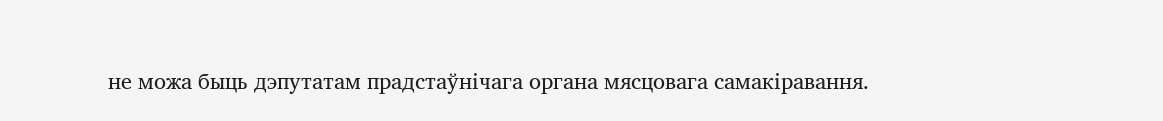не можа быць дэпутатам прадстаўнічага органа мясцовага самакіравання.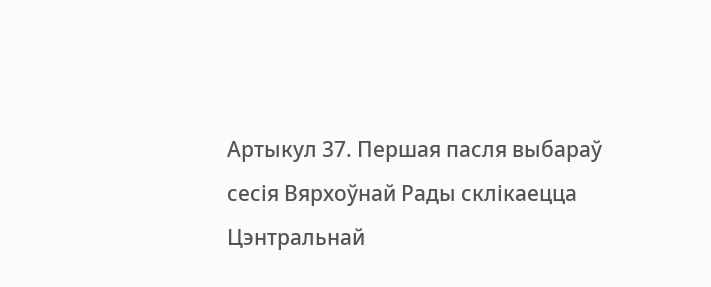Артыкул 37. Першая пасля выбараў сесія Вярхоўнай Рады склікаецца Цэнтральнай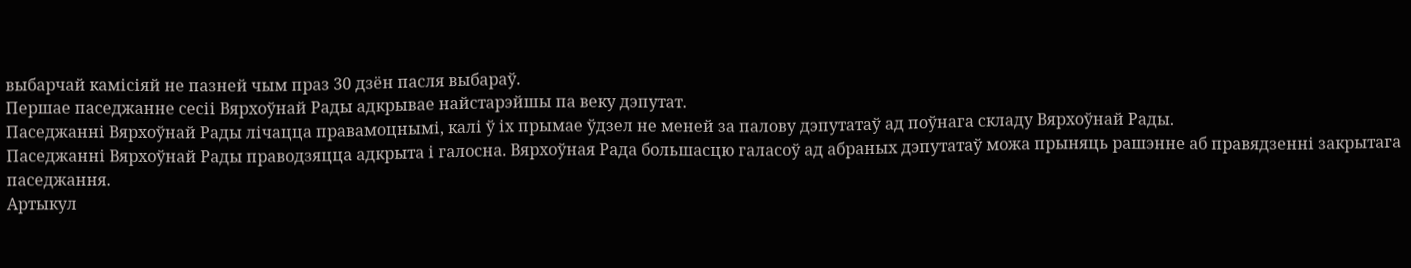выбарчай камісіяй не пазней чым праз 30 дзён пасля выбараў.
Першае паседжанне сесіі Вярхоўнай Рады адкрывае найстарэйшы па веку дэпутат.
Паседжанні Вярхоўнай Рады лічацца правамоцнымі, калі ў іх прымае ўдзел не меней за палову дэпутатаў ад поўнага складу Вярхоўнай Рады.
Паседжанні Вярхоўнай Рады праводзяцца адкрыта і галосна. Вярхоўная Рада большасцю галасоў ад абраных дэпутатаў можа прыняць рашэнне аб правядзенні закрытага паседжання.
Артыкул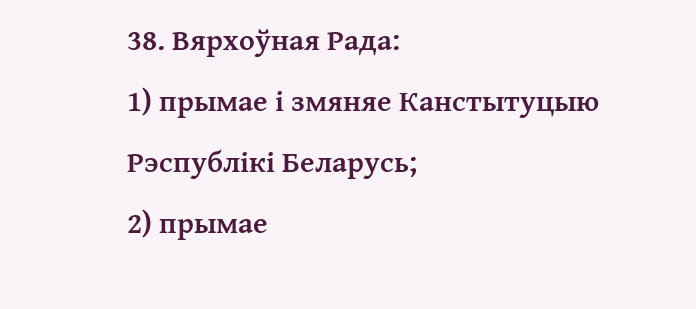38. Вярхоўная Рада:
1) прымае і змяняе Канстытуцыю Рэспублікі Беларусь;
2) прымае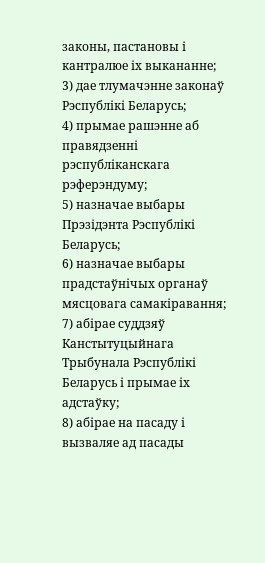законы, пастановы і кантралюе іх выкананне;
3) дае тлумачэнне законаў Рэспублікі Беларусь;
4) прымае рашэнне аб правядзенні рэспубліканскага рэферэндуму;
5) назначае выбары Прэзідэнта Рэспублікі Беларусь;
6) назначае выбары прадстаўнічых органаў мясцовага самакіравання;
7) абірае суддзяў Канстытуцыйнага Трыбунала Рэспублікі Беларусь і прымае іх адстаўку;
8) абірае на пасаду і вызваляе ад пасады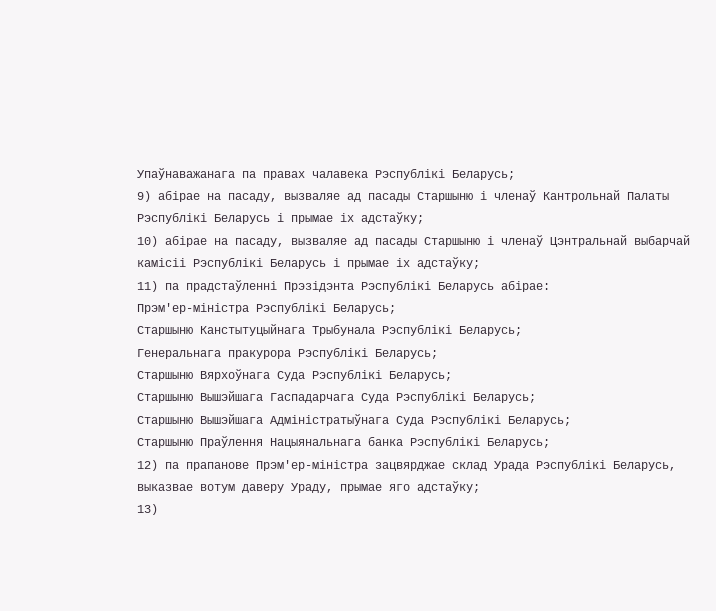Упаўнаважанага па правах чалавека Рэспублікі Беларусь;
9) абірае на пасаду, вызваляе ад пасады Старшыню і членаў Кантрольнай Палаты Рэспублікі Беларусь і прымае іх адстаўку;
10) абірае на пасаду, вызваляе ад пасады Старшыню і членаў Цэнтральнай выбарчай камісіі Рэспублікі Беларусь і прымае іх адстаўку;
11) па прадстаўленні Прэзідэнта Рэспублікі Беларусь абірае:
Прэм'ер-міністра Рэспублікі Беларусь;
Старшыню Канстытуцыйнага Трыбунала Рэспублікі Беларусь;
Генеральнага пракурора Рэспублікі Беларусь;
Старшыню Вярхоўнага Суда Рэспублікі Беларусь;
Старшыню Вышэйшага Гаспадарчага Суда Рэспублікі Беларусь;
Старшыню Вышэйшага Адміністратыўнага Суда Рэспублікі Беларусь;
Старшыню Праўлення Нацыянальнага банка Рэспублікі Беларусь;
12) па прапанове Прэм'ер-міністра зацвярджае склад Урада Рэспублікі Беларусь, выказвае вотум даверу Ураду, прымае яго адстаўку;
13)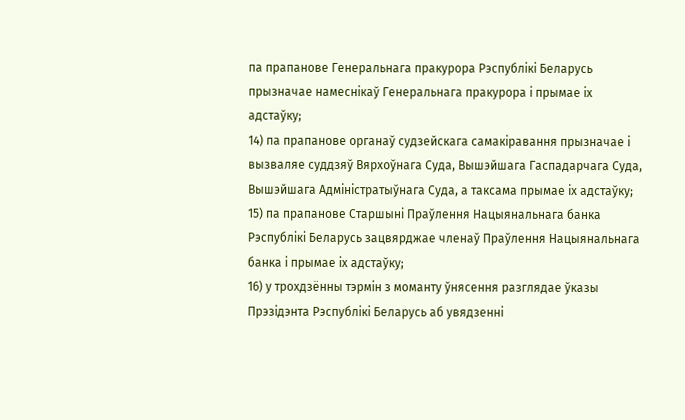па прапанове Генеральнага пракурора Рэспублікі Беларусь прызначае намеснікаў Генеральнага пракурора і прымае іх адстаўку;
14) па прапанове органаў судзейскага самакіравання прызначае і вызваляе суддзяў Вярхоўнага Суда, Вышэйшага Гаспадарчага Суда, Вышэйшага Адміністратыўнага Суда, а таксама прымае іх адстаўку;
15) па прапанове Старшыні Праўлення Нацыянальнага банка Рэспублікі Беларусь зацвярджае членаў Праўлення Нацыянальнага банка і прымае іх адстаўку;
16) у трохдзённы тэрмін з моманту ўнясення разглядае ўказы Прэзідэнта Рэспублікі Беларусь аб увядзенні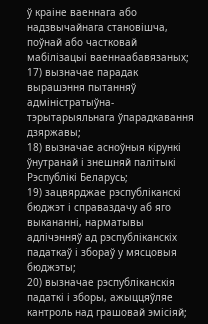ў краіне ваеннага або надзвычайнага становішча, поўнай або частковай мабілізацыі ваеннаабавязаных;
17) вызначае парадак вырашэння пытанняў адміністратыўна-тэрытарыяльнага ўпарадкавання дзяржавы;
18) вызначае асноўныя кірункі ўнутранай і знешняй палітыкі Рэспублікі Беларусь;
19) зацвярджае рэспубліканскі бюджэт і справаздачу аб яго выкананні, нарматывы адлічэнняў ад рэспубліканскіх падаткаў і збораў у мясцовыя бюджэты;
20) вызначае рэспубліканскія падаткі і зборы, ажыццяўляе кантроль над грашовай эмісіяй;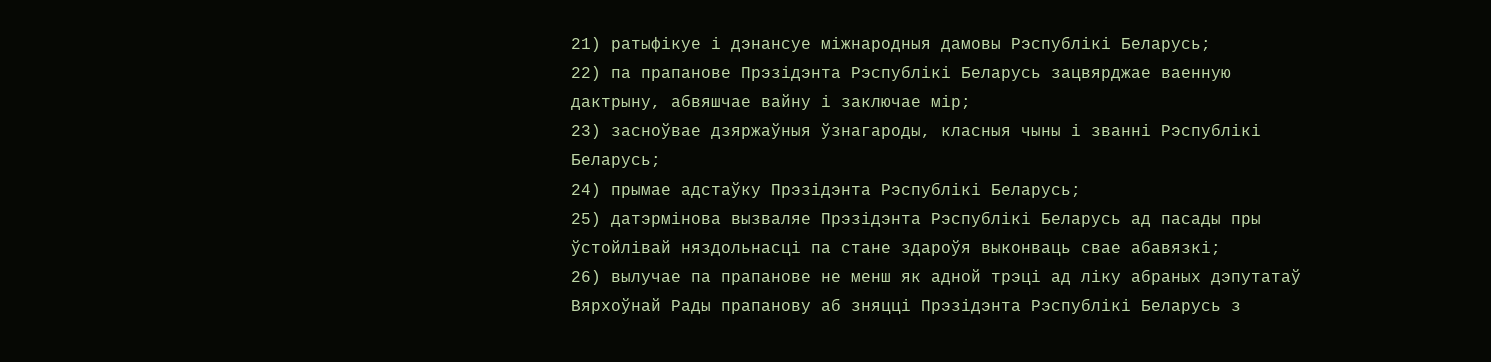21) ратыфікуе і дэнансуе міжнародныя дамовы Рэспублікі Беларусь;
22) па прапанове Прэзідэнта Рэспублікі Беларусь зацвярджае ваенную дактрыну, абвяшчае вайну і заключае мір;
23) засноўвае дзяржаўныя ўзнагароды, класныя чыны і званні Рэспублікі Беларусь;
24) прымае адстаўку Прэзідэнта Рэспублікі Беларусь;
25) датэрмінова вызваляе Прэзідэнта Рэспублікі Беларусь ад пасады пры ўстойлівай няздольнасці па стане здароўя выконваць свае абавязкі;
26) вылучае па прапанове не менш як адной трэці ад ліку абраных дэпутатаў Вярхоўнай Рады прапанову аб зняцці Прэзідэнта Рэспублікі Беларусь з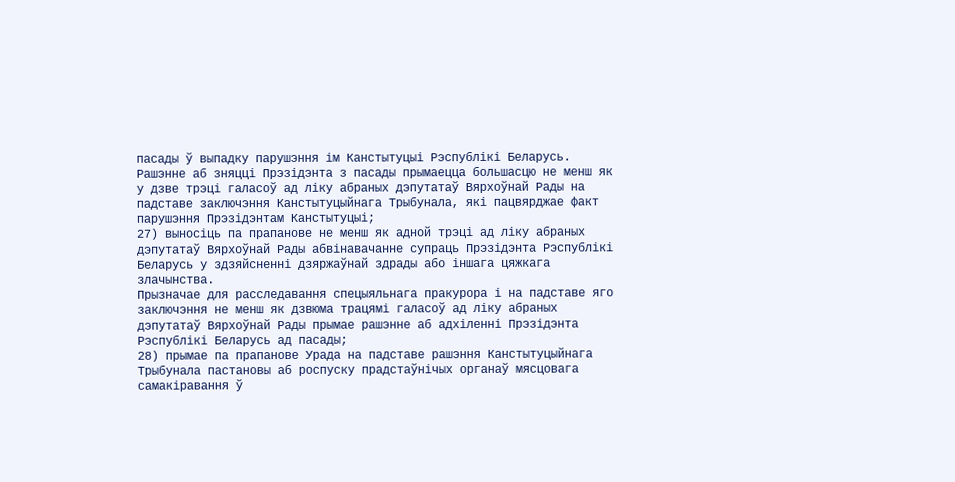пасады ў выпадку парушэння ім Канстытуцыі Рэспублікі Беларусь.
Рашэнне аб зняцці Прэзідэнта з пасады прымаецца большасцю не менш як у дзве трэці галасоў ад ліку абраных дэпутатаў Вярхоўнай Рады на падставе заключэння Канстытуцыйнага Трыбунала, які пацвярджае факт парушэння Прэзідэнтам Канстытуцыі;
27) выносіць па прапанове не менш як адной трэці ад ліку абраных дэпутатаў Вярхоўнай Рады абвінавачанне супраць Прэзідэнта Рэспублікі Беларусь у здзяйсненні дзяржаўнай здрады або іншага цяжкага злачынства.
Прызначае для расследавання спецыяльнага пракурора і на падставе яго заключэння не менш як дзвюма трацямі галасоў ад ліку абраных дэпутатаў Вярхоўнай Рады прымае рашэнне аб адхіленні Прэзідэнта Рэспублікі Беларусь ад пасады;
28) прымае па прапанове Урада на падставе рашэння Канстытуцыйнага Трыбунала пастановы аб роспуску прадстаўнічых органаў мясцовага самакіравання ў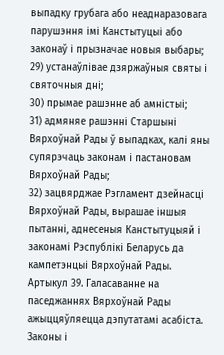выпадку грубага або неаднаразовага парушэння імі Канстытуцыі або законаў і прызначае новыя выбары;
29) устанаўлівае дзяржаўныя святы і святочныя дні;
30) прымае рашэнне аб амністыі;
31) адмяняе рашэнні Старшыні Вярхоўнай Рады ў выпадках, калі яны супярэчаць законам і пастановам Вярхоўнай Рады;
32) зацвярджае Рэгламент дзейнасці Вярхоўнай Рады, вырашае іншыя пытанні, аднесеныя Канстытуцыяй і законамі Рэспублікі Беларусь да кампетэнцыі Вярхоўнай Рады.
Артыкул 39. Галасаванне на паседжаннях Вярхоўнай Рады ажыццяўляецца дэпутатамі асабіста.
Законы і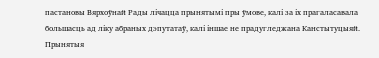пастановы Вярхоўнай Рады лічацца прынятымі пры ўмове, калі за іх прагаласавала большасць ад ліку абраных дэпутатаў, калі іншае не прадугледжана Канстытуцыяй.
Прынятыя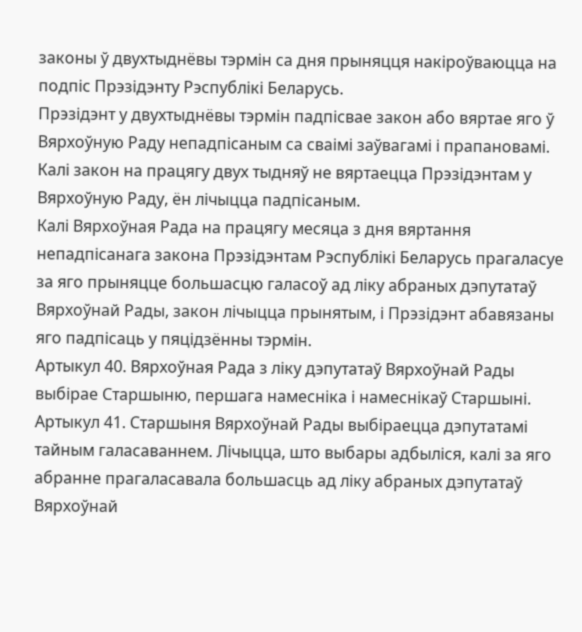законы ў двухтыднёвы тэрмін са дня прыняцця накіроўваюцца на подпіс Прэзідэнту Рэспублікі Беларусь.
Прэзідэнт у двухтыднёвы тэрмін падпісвае закон або вяртае яго ў Вярхоўную Раду непадпісаным са сваімі заўвагамі і прапановамі.
Калі закон на працягу двух тыдняў не вяртаецца Прэзідэнтам у Вярхоўную Раду, ён лічыцца падпісаным.
Калі Вярхоўная Рада на працягу месяца з дня вяртання непадпісанага закона Прэзідэнтам Рэспублікі Беларусь прагаласуе за яго прыняцце большасцю галасоў ад ліку абраных дэпутатаў Вярхоўнай Рады, закон лічыцца прынятым, і Прэзідэнт абавязаны яго падпісаць у пяцідзённы тэрмін.
Артыкул 40. Вярхоўная Рада з ліку дэпутатаў Вярхоўнай Рады выбірае Старшыню, першага намесніка і намеснікаў Старшыні.
Артыкул 41. Старшыня Вярхоўнай Рады выбіраецца дэпутатамі тайным галасаваннем. Лічыцца, што выбары адбыліся, калі за яго абранне прагаласавала большасць ад ліку абраных дэпутатаў Вярхоўнай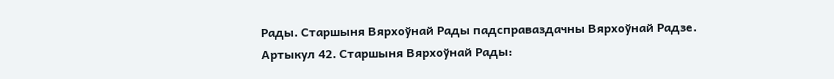Рады. Старшыня Вярхоўнай Рады падсправаздачны Вярхоўнай Радзе.
Артыкул 42. Старшыня Вярхоўнай Рады: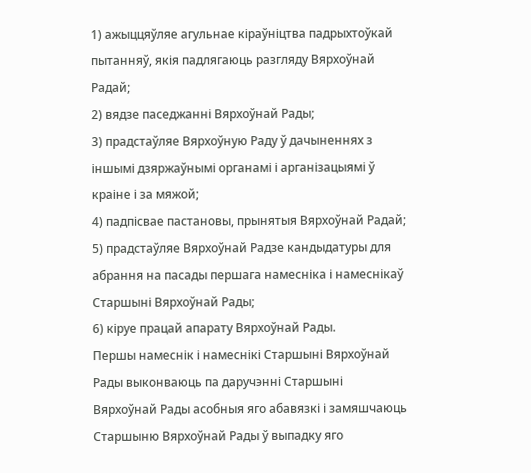1) ажыццяўляе агульнае кіраўніцтва падрыхтоўкай пытанняў, якія падлягаюць разгляду Вярхоўнай Радай;
2) вядзе паседжанні Вярхоўнай Рады;
3) прадстаўляе Вярхоўную Раду ў дачыненнях з іншымі дзяржаўнымі органамі і арганізацыямі ў краіне і за мяжой;
4) падпісвае пастановы, прынятыя Вярхоўнай Радай;
5) прадстаўляе Вярхоўнай Радзе кандыдатуры для абрання на пасады першага намесніка і намеснікаў Старшыні Вярхоўнай Рады;
6) кіруе працай апарату Вярхоўнай Рады.
Першы намеснік і намеснікі Старшыні Вярхоўнай Рады выконваюць па даручэнні Старшыні Вярхоўнай Рады асобныя яго абавязкі і замяшчаюць Cтаршыню Вярхоўнай Рады ў выпадку яго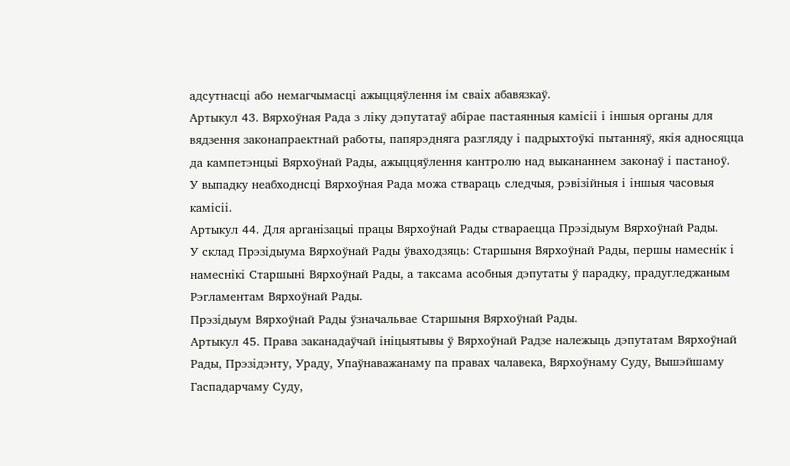адсутнасці або немагчымасці ажыццяўлення ім сваіх абавязкаў.
Артыкул 43. Вярхоўная Рада з ліку дэпутатаў абірае пастаянныя камісіі і іншыя органы для вядзення законапраектнай работы, папярэдняга разгляду і падрыхтоўкі пытанняў, якія адносяцца да кампетэнцыі Вярхоўнай Рады, ажыццяўлення кантролю над выкананнем законаў і пастаноў.
У выпадку неабходнсці Вярхоўная Рада можа ствараць следчыя, рэвізійныя і іншыя часовыя камісіі.
Артыкул 44. Для арганізацыі працы Вярхоўнай Рады ствараецца Прэзідыум Вярхоўнай Рады.
У склад Прэзідыума Вярхоўнай Рады ўваходзяць: Старшыня Вярхоўнай Рады, першы намеснік і намеснікі Старшыні Вярхоўнай Рады, а таксама асобныя дэпутаты ў парадку, прадугледжаным Рэгламентам Вярхоўнай Рады.
Прэзідыум Вярхоўнай Рады ўзначальвае Старшыня Вярхоўнай Рады.
Артыкул 45. Права заканадаўчай ініцыятывы ў Вярхоўнай Радзе належыць дэпутатам Вярхоўнай Рады, Прэзідэнту, Ураду, Упаўнаважанаму па правах чалавека, Вярхоўнаму Суду, Вышэйшаму Гаспадарчаму Суду,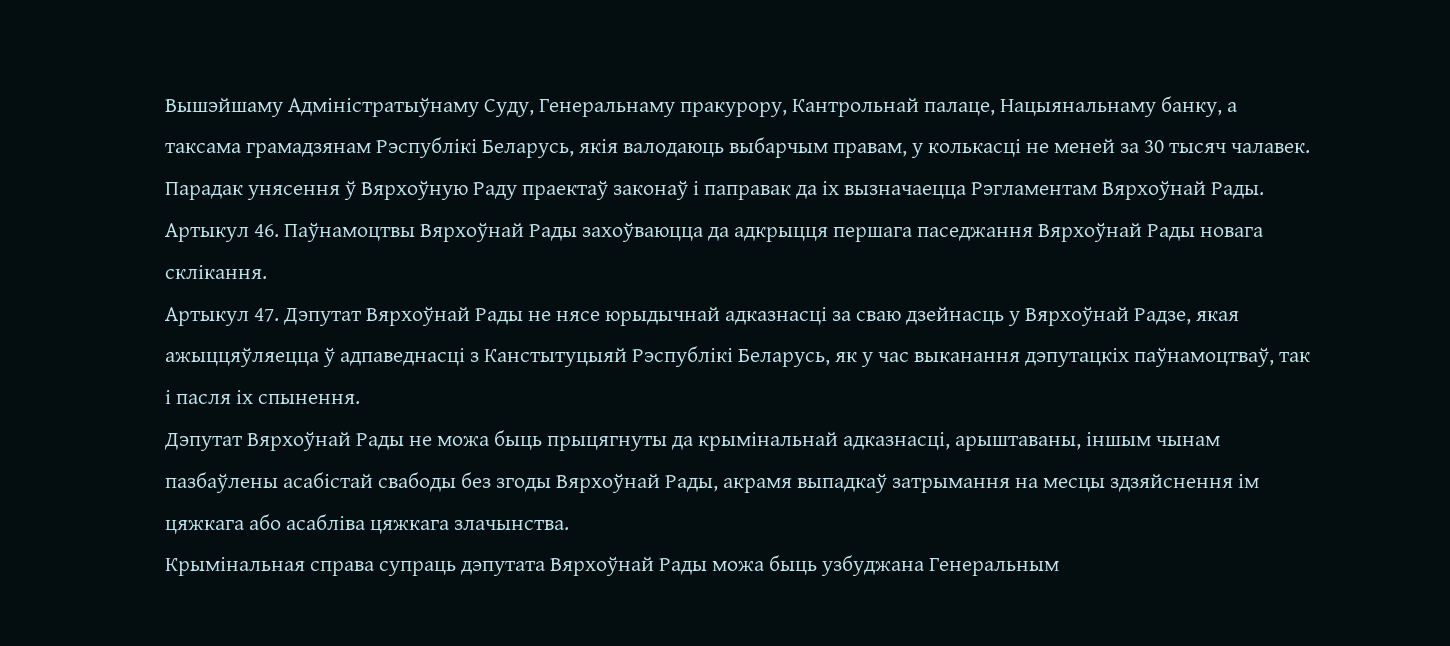Вышэйшаму Адміністратыўнаму Суду, Генеральнаму пракурору, Кантрольнай палаце, Нацыянальнаму банку, а таксама грамадзянам Рэспублікі Беларусь, якія валодаюць выбарчым правам, у колькасці не меней за 30 тысяч чалавек.
Парадак унясення ў Вярхоўную Раду праектаў законаў і паправак да іх вызначаецца Рэгламентам Вярхоўнай Рады.
Артыкул 46. Паўнамоцтвы Вярхоўнай Рады захоўваюцца да адкрыцця першага паседжання Вярхоўнай Рады новага склікання.
Артыкул 47. Дэпутат Вярхоўнай Рады не нясе юрыдычнай адказнасці за сваю дзейнасць у Вярхоўнай Радзе, якая ажыццяўляецца ў адпаведнасці з Канстытуцыяй Рэспублікі Беларусь, як у час выканання дэпутацкіх паўнамоцтваў, так і пасля іх спынення.
Дэпутат Вярхоўнай Рады не можа быць прыцягнуты да крымінальнай адказнасці, арыштаваны, іншым чынам пазбаўлены асабістай свабоды без згоды Вярхоўнай Рады, акрамя выпадкаў затрымання на месцы здзяйснення ім цяжкага або асабліва цяжкага злачынства.
Крымінальная справа супраць дэпутата Вярхоўнай Рады можа быць узбуджана Генеральным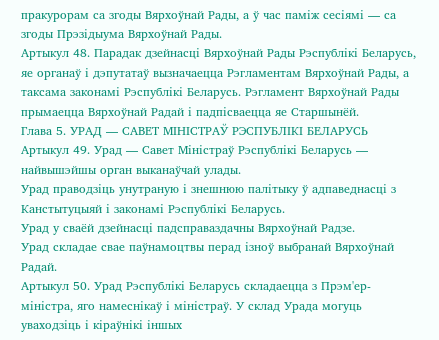пракурорам са згоды Вярхоўнай Рады, а ў час паміж сесіямі — са згоды Прэзідыума Вярхоўнай Рады.
Артыкул 48. Парадак дзейнасці Вярхоўнай Рады Рэспублікі Беларусь, яе органаў і дэпутатаў вызначаецца Рэгламентам Вярхоўнай Рады, а таксама законамі Рэспублікі Беларусь. Рэгламент Вярхоўнай Рады прымаецца Вярхоўнай Радай і падпісваецца яе Старшынёй.
Глава 5. УРАД — САВЕТ МІНІСТРАЎ РЭСПУБЛІКІ БЕЛАРУСЬ
Артыкул 49. Урад — Савет Міністраў Рэспублікі Беларусь — найвышэйшы орган выканаўчай улады.
Урад праводзіць унутраную і знешнюю палітыку ў адпаведнасці з Канстытуцыяй і законамі Рэспублікі Беларусь.
Урад у сваёй дзейнасці падсправаздачны Вярхоўнай Радзе.
Урад складае свае паўнамоцтвы перад ізноў выбранай Вярхоўнай Радай.
Артыкул 50. Урад Рэспублікі Беларусь складаецца з Прэм'ер-міністра, яго намеснікаў і міністраў. У склад Урада могуць уваходзіць і кіраўнікі іншых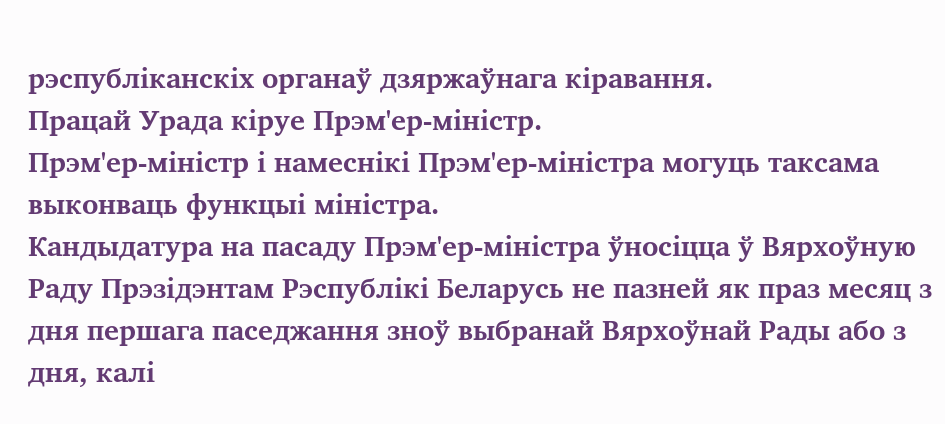рэспубліканскіх органаў дзяржаўнага кіравання.
Працай Урада кіруе Прэм'ер-міністр.
Прэм'ер-міністр і намеснікі Прэм'ер-міністра могуць таксама выконваць функцыі міністра.
Кандыдатура на пасаду Прэм'ер-міністра ўносіцца ў Вярхоўную Раду Прэзідэнтам Рэспублікі Беларусь не пазней як праз месяц з дня першага паседжання зноў выбранай Вярхоўнай Рады або з дня, калі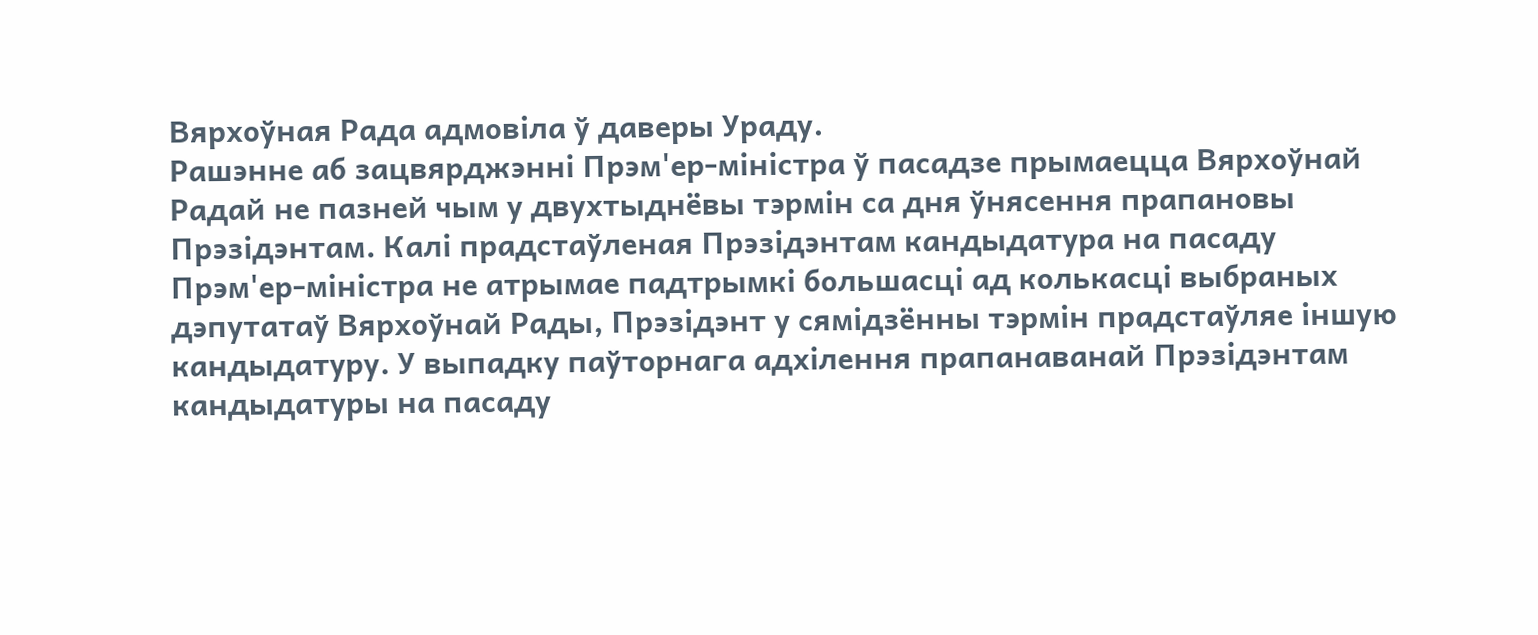Вярхоўная Рада адмовіла ў даверы Ураду.
Рашэнне аб зацвярджэнні Прэм'ер-міністра ў пасадзе прымаецца Вярхоўнай Радай не пазней чым у двухтыднёвы тэрмін са дня ўнясення прапановы Прэзідэнтам. Калі прадстаўленая Прэзідэнтам кандыдатура на пасаду Прэм'ер-міністра не атрымае падтрымкі большасці ад колькасці выбраных дэпутатаў Вярхоўнай Рады, Прэзідэнт у сямідзённы тэрмін прадстаўляе іншую кандыдатуру. У выпадку паўторнага адхілення прапанаванай Прэзідэнтам кандыдатуры на пасаду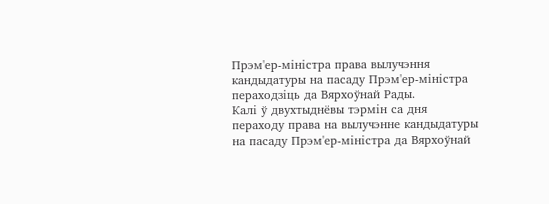Прэм'ер-міністра права вылучэння кандыдатуры на пасаду Прэм'ер-міністра пераходзіць да Вярхоўнай Рады.
Калі ў двухтыднёвы тэрмін са дня пераходу права на вылучэнне кандыдатуры на пасаду Прэм'ер-міністра да Вярхоўнай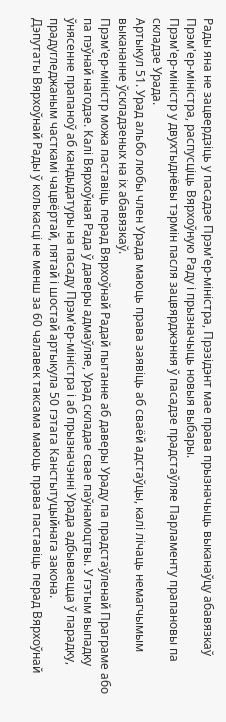Рады яна не зацвердзіць у пасадзе Прэм'ер-міністра, Прэзідэнт мае права прызначыць выканаўцу абавязкаў Прэм'ер-міністра, распусціць Вярхоўную Раду і прызначыць новыя выбары.
Прэм'ер-міністр у двухтыднёвы тэрмін пасля зацвярджэння ў пасадзе прадстаўляе Парламенту прапановы па складзе Урада.
Артыкул 51. Урад альбо любы член Урада маюць права заявіць аб сваёй адстаўцы, калі лічаць немагчымым выкананне ўскладзеных на іх абавязкаў.
Прэм'ер-міністр можа паставіць перад Вярхоўнай Радай пытанне аб даверы Ураду па прадстаўленай Праграме або па пэўнай нагодзе. Калі Вярхоўная Рада ў даверы адмаўляе, Урад складае свае паўнамоцтвы. У гэтым выпадку ўнясенне прапаноў аб кандыдатуры на пасаду Прэм'ер-міністра і аб прызначэнні Урада адбываецца ў парадку, прадугледжаным часткамі чацвёртай, пятай і шостай артыкула 50 гэтага Канстытуцыйнага закона.
Дэпутаты Вярхоўнай Рады ў колькасці не менш за 60 чалавек таксама маюць права паставіць перад Вярхоўнай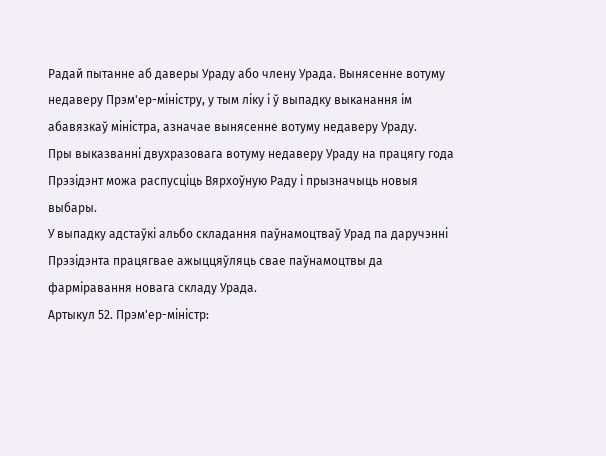Радай пытанне аб даверы Ураду або члену Урада. Вынясенне вотуму недаверу Прэм'ер-міністру, у тым ліку і ў выпадку выканання ім абавязкаў міністра, азначае вынясенне вотуму недаверу Ураду.
Пры выказванні двухразовага вотуму недаверу Ураду на працягу года Прэзідэнт можа распусціць Вярхоўную Раду і прызначыць новыя выбары.
У выпадку адстаўкі альбо складання паўнамоцтваў Урад па даручэнні Прэзідэнта працягвае ажыццяўляць свае паўнамоцтвы да фарміравання новага складу Урада.
Артыкул 52. Прэм'ер-міністр: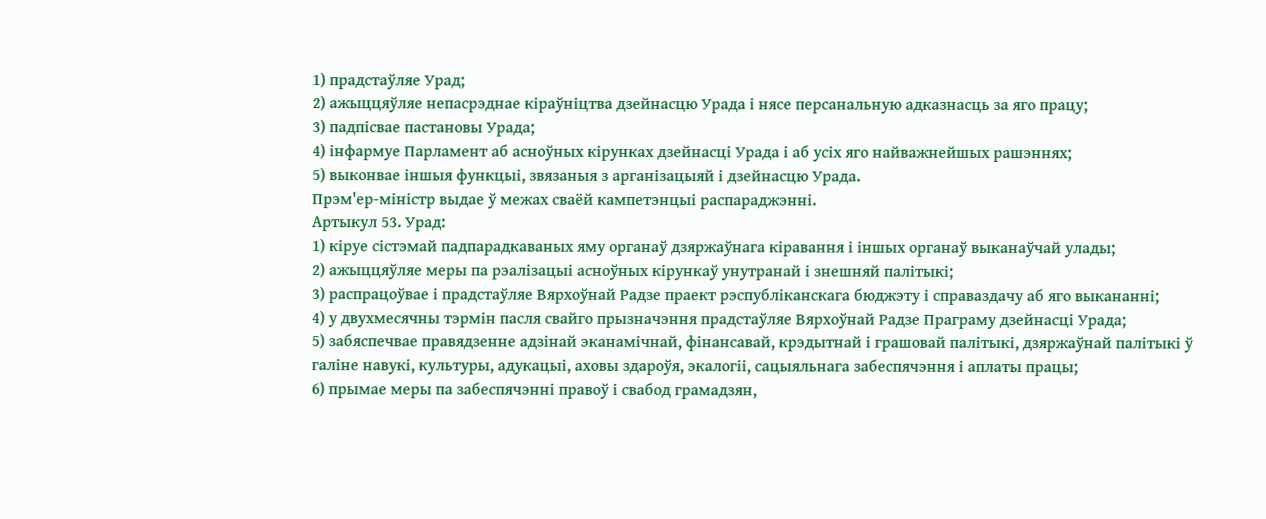1) прадстаўляе Урад;
2) ажыццяўляе непасрэднае кіраўніцтва дзейнасцю Урада і нясе персанальную адказнасць за яго працу;
3) падпісвае пастановы Урада;
4) інфармуе Парламент аб асноўных кірунках дзейнасці Урада і аб усіх яго найважнейшых рашэннях;
5) выконвае іншыя функцыі, звязаныя з арганізацыяй і дзейнасцю Урада.
Прэм'ер-міністр выдае ў межах сваёй кампетэнцыі распараджэнні.
Артыкул 53. Урад:
1) кіруе сістэмай падпарадкаваных яму органаў дзяржаўнага кіравання і іншых органаў выканаўчай улады;
2) ажыццяўляе меры па рэалізацыі асноўных кірункаў унутранай і знешняй палітыкі;
3) распрацоўвае і прадстаўляе Вярхоўнай Радзе праект рэспубліканскага бюджэту і справаздачу аб яго выкананні;
4) у двухмесячны тэрмін пасля свайго прызначэння прадстаўляе Вярхоўнай Радзе Праграму дзейнасці Урада;
5) забяспечвае правядзенне адзінай эканамічнай, фінансавай, крэдытнай і грашовай палітыкі, дзяржаўнай палітыкі ў галіне навукі, культуры, адукацыі, аховы здароўя, экалогіі, сацыяльнага забеспячэння і аплаты працы;
6) прымае меры па забеспячэнні правоў і свабод грамадзян,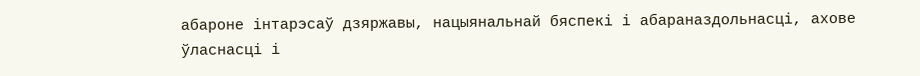абароне інтарэсаў дзяржавы, нацыянальнай бяспекі і абараназдольнасці, ахове ўласнасці і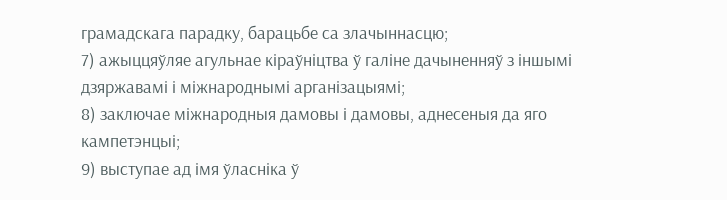грамадскага парадку, барацьбе са злачыннасцю;
7) ажыццяўляе агульнае кіраўніцтва ў галіне дачыненняў з іншымі дзяржавамі і міжнароднымі арганізацыямі;
8) заключае міжнародныя дамовы і дамовы, аднесеныя да яго кампетэнцыі;
9) выступае ад імя ўласніка ў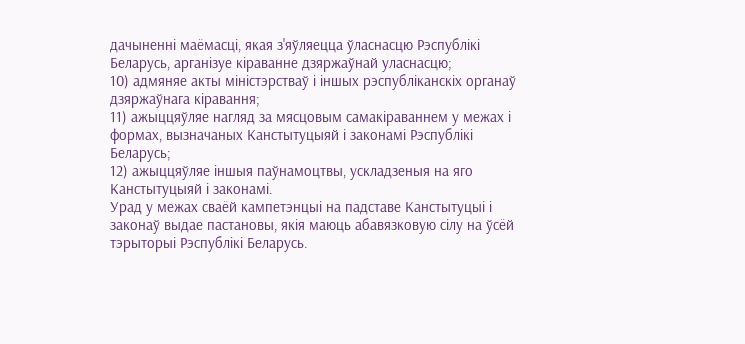дачыненні маёмасці, якая з'яўляецца ўласнасцю Рэспублікі Беларусь, арганізуе кіраванне дзяржаўнай уласнасцю;
10) адмяняе акты міністэрстваў і іншых рэспубліканскіх органаў дзяржаўнага кіравання;
11) ажыццяўляе нагляд за мясцовым самакіраваннем у межах і формах, вызначаных Канстытуцыяй і законамі Рэспублікі Беларусь;
12) ажыццяўляе іншыя паўнамоцтвы, ускладзеныя на яго Канстытуцыяй і законамі.
Урад у межах сваёй кампетэнцыі на падставе Канстытуцыі і законаў выдае пастановы, якія маюць абавязковую сілу на ўсёй тэрыторыі Рэспублікі Беларусь.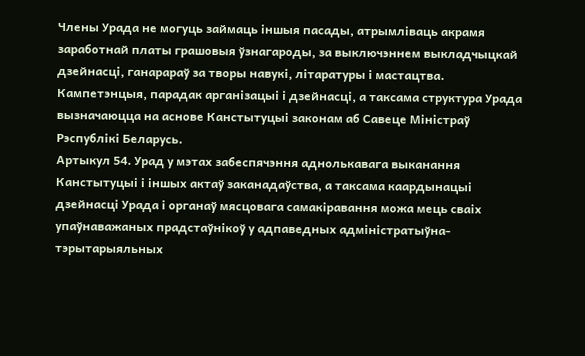Члены Урада не могуць займаць іншыя пасады, атрымліваць акрамя заработнай платы грашовыя ўзнагароды, за выключэннем выкладчыцкай дзейнасці, ганарараў за творы навукі, літаратуры і мастацтва.
Кампетэнцыя, парадак арганізацыі і дзейнасці, а таксама структура Урада вызначаюцца на аснове Канстытуцыі законам аб Савеце Міністраў Рэспублікі Беларусь.
Артыкул 54. Урад у мэтах забеспячэння аднолькавага выканання Канстытуцыі і іншых актаў заканадаўства, а таксама каардынацыі дзейнасці Урада і органаў мясцовага самакіравання можа мець сваіх упаўнаважаных прадстаўнікоў у адпаведных адміністратыўна-тэрытарыяльных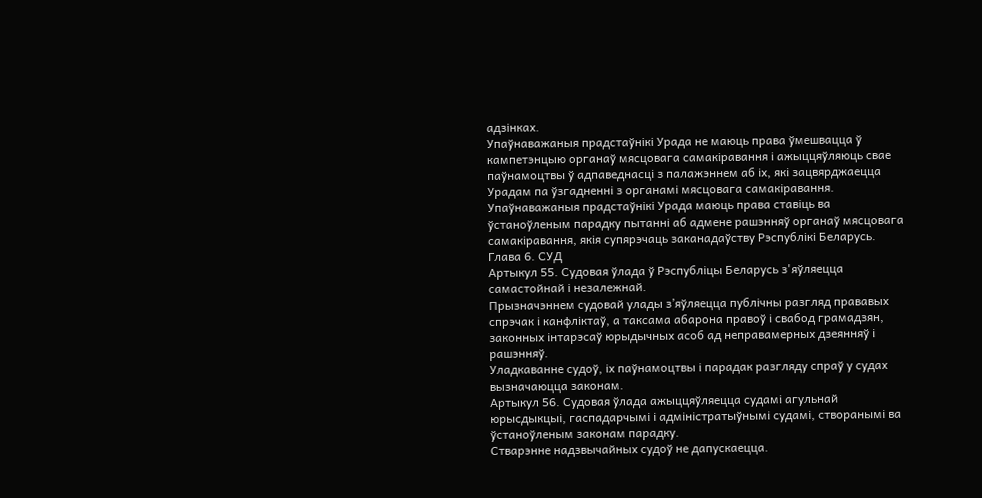адзінках.
Упаўнаважаныя прадстаўнікі Урада не маюць права ўмешвацца ў кампетэнцыю органаў мясцовага самакіравання і ажыццяўляюць свае паўнамоцтвы ў адпаведнасці з палажэннем аб іх, які зацвярджаецца Урадам па ўзгадненні з органамі мясцовага самакіравання.
Упаўнаважаныя прадстаўнікі Урада маюць права ставіць ва ўстаноўленым парадку пытанні аб адмене рашэнняў органаў мясцовага самакіравання, якія супярэчаць заканадаўству Рэспублікі Беларусь.
Глава 6. СУД
Артыкул 55. Судовая ўлада ў Рэспубліцы Беларусь з'яўляецца самастойнай і незалежнай.
Прызначэннем судовай улады з’яўляецца публічны разгляд прававых спрэчак і канфліктаў, а таксама абарона правоў і свабод грамадзян, законных інтарэсаў юрыдычных асоб ад неправамерных дзеянняў і рашэнняў.
Уладкаванне судоў, іх паўнамоцтвы і парадак разгляду спраў у судах вызначаюцца законам.
Артыкул 56. Судовая ўлада ажыццяўляецца судамі агульнай юрысдыкцыі, гаспадарчымі і адміністратыўнымі судамі, створанымі ва ўстаноўленым законам парадку.
Стварэнне надзвычайных судоў не дапускаецца.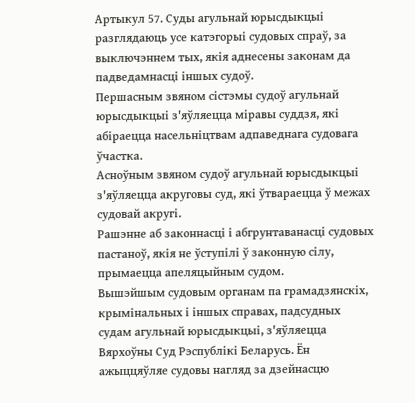Артыкул 57. Суды агульнай юрысдыкцыі разглядаюць усе катэгорыі судовых спраў, за выключэннем тых, якія аднесены законам да падведамнасці іншых судоў.
Першасным звяном сістэмы судоў агульнай юрысдыкцыі з'яўляецца міравы суддзя, які абіраецца насельніцтвам адпаведнага судовага ўчастка.
Асноўным звяном судоў агульнай юрысдыкцыі з'яўляецца акруговы суд, які ўтвараецца ў межах судовай акругі.
Рашэнне аб законнасці і абгрунтаванасці судовых пастаноў, якія не ўступілі ў законную сілу, прымаецца апеляцыйным судом.
Вышэйшым судовым органам па грамадзянскіх, крымінальных і іншых справах, падсудных судам агульнай юрысдыкцыі, з'яўляецца Вярхоўны Суд Рэспублікі Беларусь. Ён ажыццяўляе судовы нагляд за дзейнасцю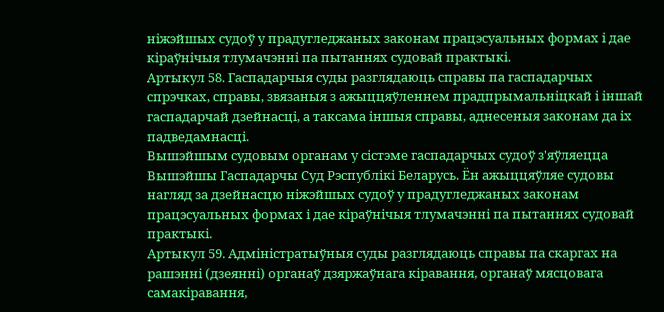ніжэйшых судоў у прадугледжаных законам працэсуальных формах і дае кіраўнічыя тлумачэнні па пытаннях судовай практыкі.
Артыкул 58. Гаспадарчыя суды разглядаюць справы па гаспадарчых спрэчках, справы, звязаныя з ажыццяўленнем прадпрымальніцкай і іншай гаспадарчай дзейнасці, а таксама іншыя справы, аднесеныя законам да іх падведамнасці.
Вышэйшым судовым органам у сістэме гаспадарчых судоў з'яўляецца Вышэйшы Гаспадарчы Суд Рэспублікі Беларусь. Ён ажыццяўляе судовы нагляд за дзейнасцю ніжэйшых судоў у прадугледжаных законам працэсуальных формах і дае кіраўнічыя тлумачэнні па пытаннях судовай практыкі.
Артыкул 59. Адміністратыўныя суды разглядаюць справы па скаргах на рашэнні (дзеянні) органаў дзяржаўнага кіравання, органаў мясцовага самакіравання,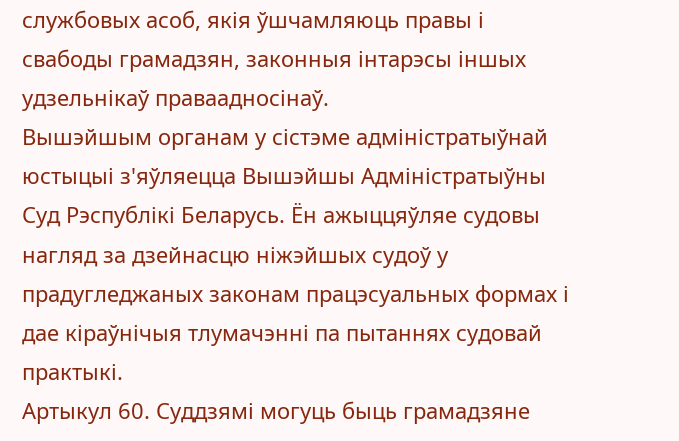службовых асоб, якія ўшчамляюць правы і свабоды грамадзян, законныя інтарэсы іншых удзельнікаў праваадносінаў.
Вышэйшым органам у сістэме адміністратыўнай юстыцыі з'яўляецца Вышэйшы Адміністратыўны Суд Рэспублікі Беларусь. Ён ажыццяўляе судовы нагляд за дзейнасцю ніжэйшых судоў у прадугледжаных законам працэсуальных формах і дае кіраўнічыя тлумачэнні па пытаннях судовай практыкі.
Артыкул 60. Суддзямі могуць быць грамадзяне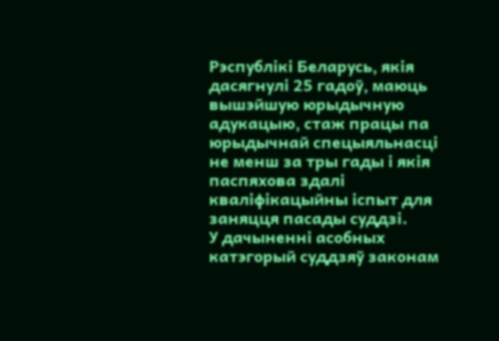Рэспублікі Беларусь, якія дасягнулі 25 гадоў, маюць вышэйшую юрыдычную адукацыю, стаж працы па юрыдычнай спецыяльнасці не менш за тры гады і якія паспяхова здалі кваліфікацыйны іспыт для заняцця пасады суддзі.
У дачыненні асобных катэгорый суддзяў законам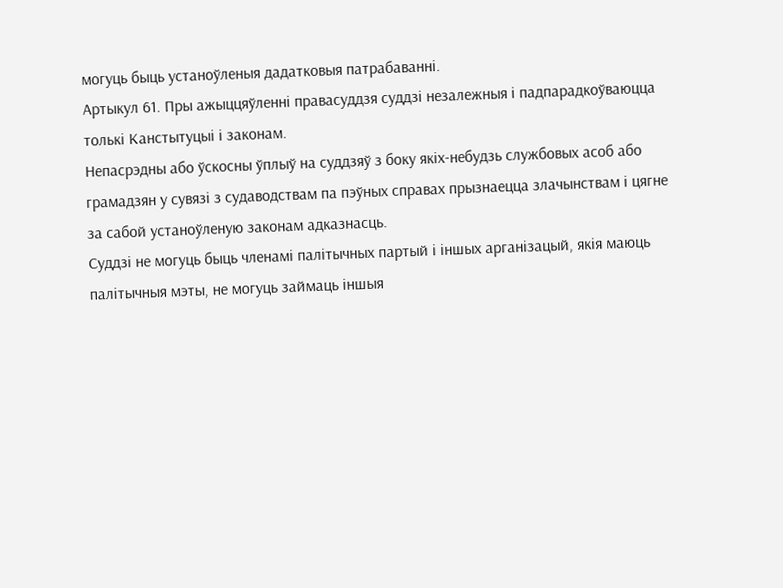могуць быць устаноўленыя дадатковыя патрабаванні.
Артыкул 61. Пры ажыццяўленні правасуддзя суддзі незалежныя і падпарадкоўваюцца толькі Канстытуцыі і законам.
Непасрэдны або ўскосны ўплыў на суддзяў з боку якіх-небудзь службовых асоб або грамадзян у сувязі з судаводствам па пэўных справах прызнаецца злачынствам і цягне за сабой устаноўленую законам адказнасць.
Суддзі не могуць быць членамі палітычных партый і іншых арганізацый, якія маюць палітычныя мэты, не могуць займаць іншыя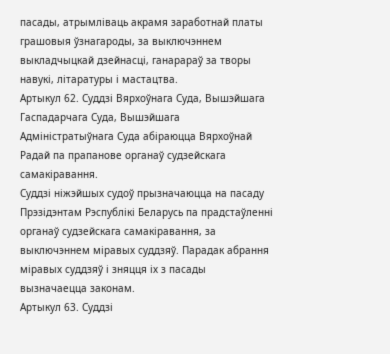пасады, атрымліваць акрамя заработнай платы грашовыя ўзнагароды, за выключэннем выкладчыцкай дзейнасці, ганарараў за творы навукі, літаратуры і мастацтва.
Артыкул 62. Суддзі Вярхоўнага Суда, Вышэйшага Гаспадарчага Суда, Вышэйшага Адміністратыўнага Суда абіраюцца Вярхоўнай Радай па прапанове органаў судзейскага самакіравання.
Суддзі ніжэйшых судоў прызначаюцца на пасаду Прэзідэнтам Рэспублікі Беларусь па прадстаўленні органаў судзейскага самакіравання, за выключэннем міравых суддзяў. Парадак абрання міравых суддзяў і зняцця іх з пасады вызначаецца законам.
Артыкул 63. Суддзі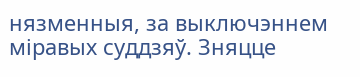нязменныя, за выключэннем міравых суддзяў. Зняцце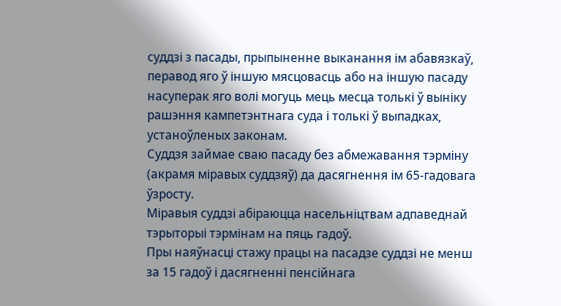суддзі з пасады, прыпыненне выканання ім абавязкаў, перавод яго ў іншую мясцовасць або на іншую пасаду насуперак яго волі могуць мець месца толькі ў выніку рашэння кампетэнтнага суда і толькі ў выпадках, устаноўленых законам.
Суддзя займае сваю пасаду без абмежавання тэрміну (акрамя міравых суддзяў) да дасягнення ім 65-гадовага ўзросту.
Міравыя суддзі абіраюцца насельніцтвам адпаведнай тэрыторыі тэрмінам на пяць гадоў.
Пры наяўнасці стажу працы на пасадзе суддзі не менш за 15 гадоў і дасягненні пенсійнага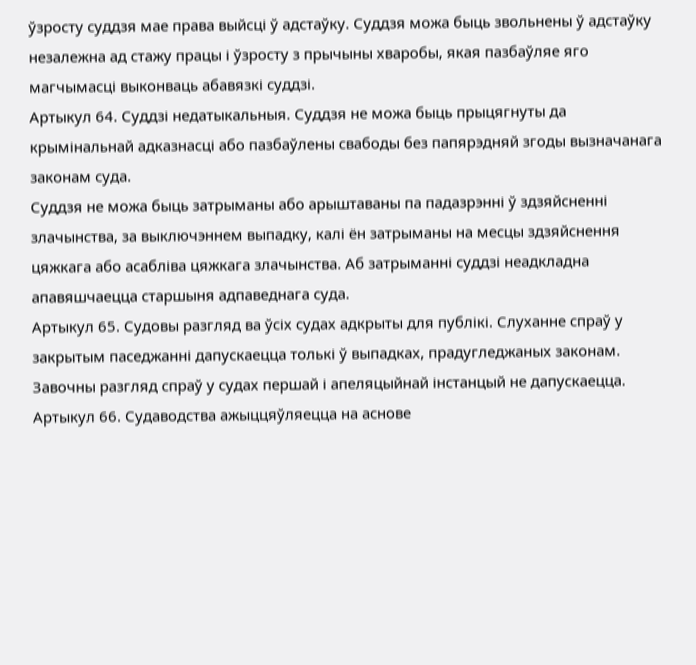ўзросту суддзя мае права выйсці ў адстаўку. Суддзя можа быць звольнены ў адстаўку незалежна ад стажу працы і ўзросту з прычыны хваробы, якая пазбаўляе яго магчымасці выконваць абавязкі суддзі.
Артыкул 64. Суддзі недатыкальныя. Суддзя не можа быць прыцягнуты да крымінальнай адказнасці або пазбаўлены свабоды без папярэдняй згоды вызначанага законам суда.
Суддзя не можа быць затрыманы або арыштаваны па падазрэнні ў здзяйсненні злачынства, за выключэннем выпадку, калі ён затрыманы на месцы здзяйснення цяжкага або асабліва цяжкага злачынства. Аб затрыманні суддзі неадкладна апавяшчаецца старшыня адпаведнага суда.
Артыкул 65. Судовы разгляд ва ўсіх судах адкрыты для публікі. Слуханне спраў у закрытым паседжанні дапускаецца толькі ў выпадках, прадугледжаных законам.
Завочны разгляд спраў у судах першай і апеляцыйнай інстанцый не дапускаецца.
Артыкул 66. Судаводства ажыццяўляецца на аснове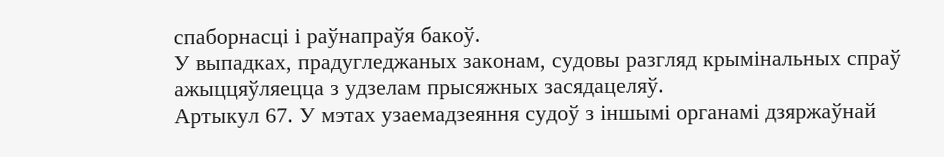спаборнасці і раўнапраўя бакоў.
У выпадках, прадугледжаных законам, судовы разгляд крымінальных спраў ажыццяўляецца з удзелам прысяжных засядацеляў.
Артыкул 67. У мэтах узаемадзеяння судоў з іншымі органамі дзяржаўнай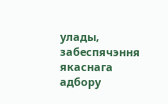улады, забеспячэння якаснага адбору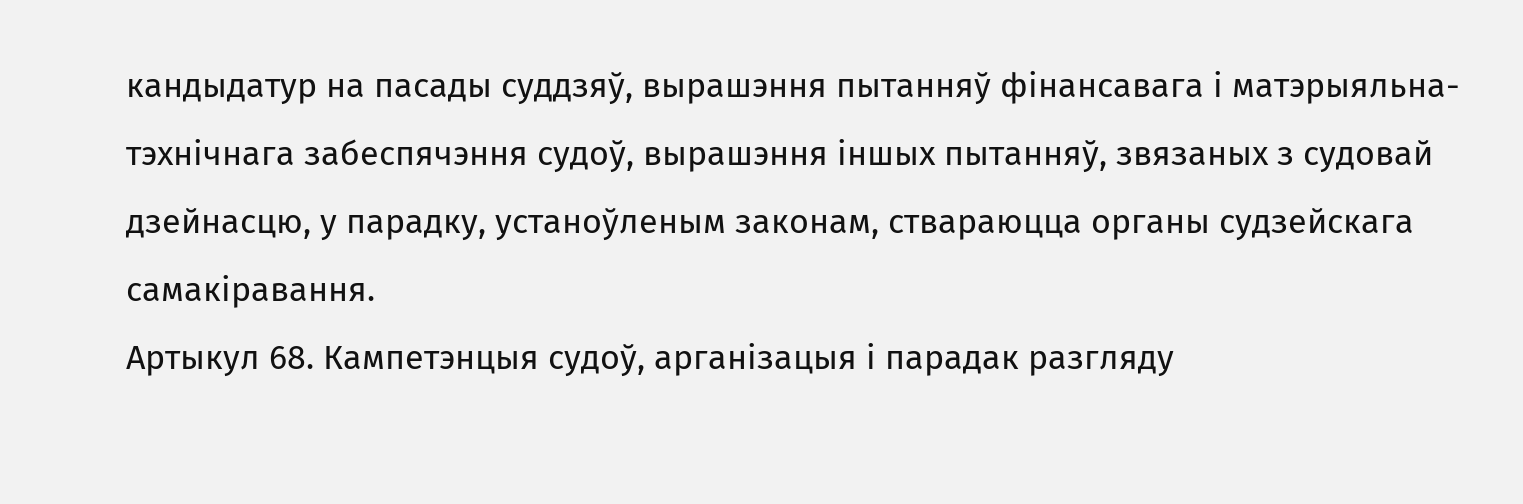кандыдатур на пасады суддзяў, вырашэння пытанняў фінансавага і матэрыяльна-тэхнічнага забеспячэння судоў, вырашэння іншых пытанняў, звязаных з судовай дзейнасцю, у парадку, устаноўленым законам, ствараюцца органы судзейскага самакіравання.
Артыкул 68. Кампетэнцыя судоў, арганізацыя і парадак разгляду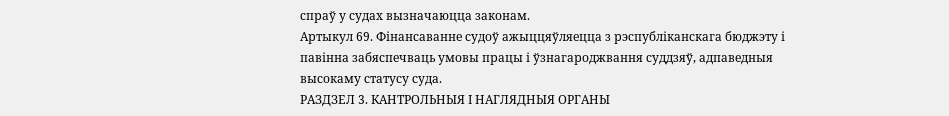спраў у судах вызначаюцца законам.
Артыкул 69. Фінансаванне судоў ажыццяўляецца з рэспубліканскага бюджэту і павінна забяспечваць умовы працы і ўзнагароджвання суддзяў, адпаведныя высокаму статусу суда.
РАЗДЗЕЛ 3. КАНТРОЛЬНЫЯ І НАГЛЯДНЫЯ ОРГАНЫ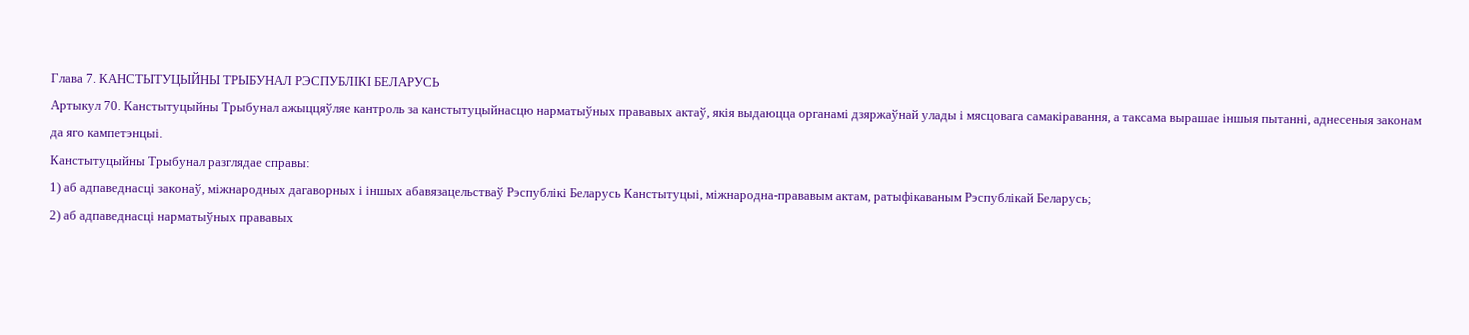Глава 7. КАНСТЫТУЦЫЙНЫ ТРЫБУНАЛ РЭСПУБЛІКІ БЕЛАРУСЬ
Артыкул 70. Канстытуцыйны Трыбунал ажыццяўляе кантроль за канстытуцыйнасцю нарматыўных прававых актаў, якія выдаюцца органамі дзяржаўнай улады і мясцовага самакіравання, а таксама вырашае іншыя пытанні, аднесеныя законам да яго кампетэнцыі.
Канстытуцыйны Трыбунал разглядае справы:
1) аб адпаведнасці законаў, міжнародных дагаворных і іншых абавязацельстваў Рэспублікі Беларусь Канстытуцыі, міжнародна-прававым актам, ратыфікаваным Рэспублікай Беларусь;
2) аб адпаведнасці нарматыўных прававых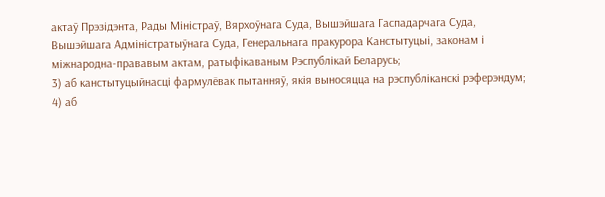актаў Прэзідэнта, Рады Міністраў, Вярхоўнага Суда, Вышэйшага Гаспадарчага Суда, Вышэйшага Адміністратыўнага Суда, Генеральнага пракурора Канстытуцыі, законам і міжнародна-прававым актам, ратыфікаваным Рэспублікай Беларусь;
3) аб канстытуцыйнасці фармулёвак пытанняў, якія выносяцца на рэспубліканскі рэферэндум;
4) аб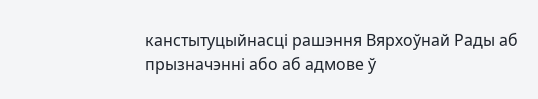канстытуцыйнасці рашэння Вярхоўнай Рады аб прызначэнні або аб адмове ў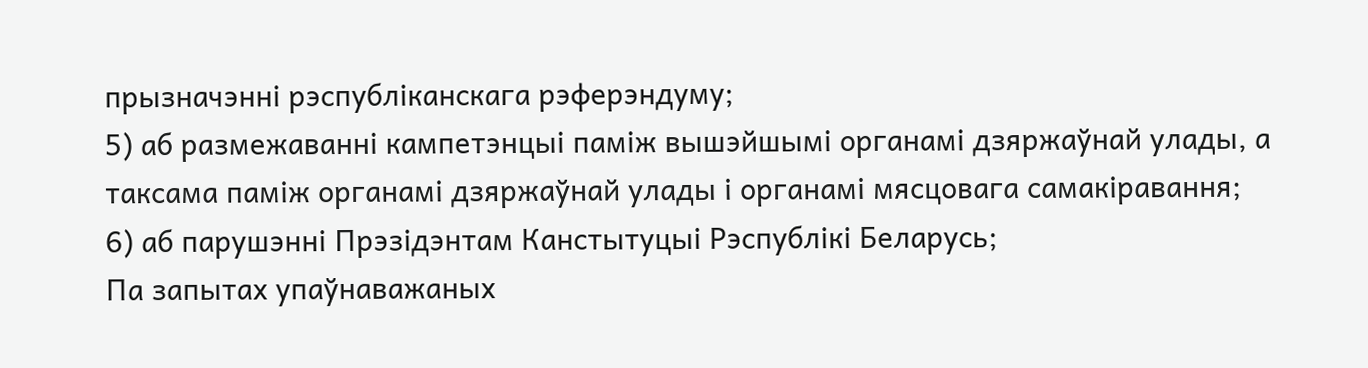прызначэнні рэспубліканскага рэферэндуму;
5) аб размежаванні кампетэнцыі паміж вышэйшымі органамі дзяржаўнай улады, а таксама паміж органамі дзяржаўнай улады і органамі мясцовага самакіравання;
6) аб парушэнні Прэзідэнтам Канстытуцыі Рэспублікі Беларусь;
Па запытах упаўнаважаных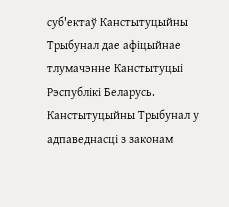суб'ектаў Канстытуцыйны Трыбунал дае афіцыйнае тлумачэнне Канстытуцыі Рэспублікі Беларусь.
Канстытуцыйны Трыбунал у адпаведнасці з законам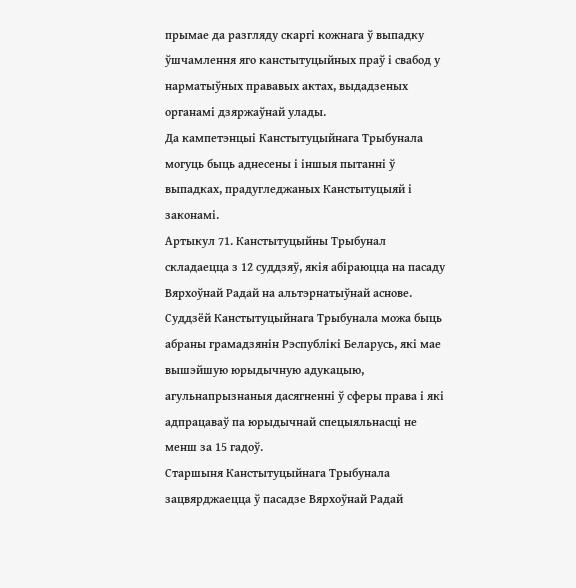прымае да разгляду скаргі кожнага ў выпадку ўшчамлення яго канстытуцыйных праў і свабод у нарматыўных прававых актах, выдадзеных органамі дзяржаўнай улады.
Да кампетэнцыі Канстытуцыйнага Трыбунала могуць быць аднесены і іншыя пытанні ў выпадках, прадугледжаных Канстытуцыяй і законамі.
Артыкул 71. Канстытуцыйны Трыбунал складаецца з 12 суддзяў, якія абіраюцца на пасаду Вярхоўнай Радай на альтэрнатыўнай аснове.
Суддзёй Канстытуцыйнага Трыбунала можа быць абраны грамадзянін Рэспублікі Беларусь, які мае вышэйшую юрыдычную адукацыю, агульнапрызнаныя дасягненні ў сферы права і які адпрацаваў па юрыдычнай спецыяльнасці не менш за 15 гадоў.
Старшыня Канстытуцыйнага Трыбунала зацвярджаецца ў пасадзе Вярхоўнай Радай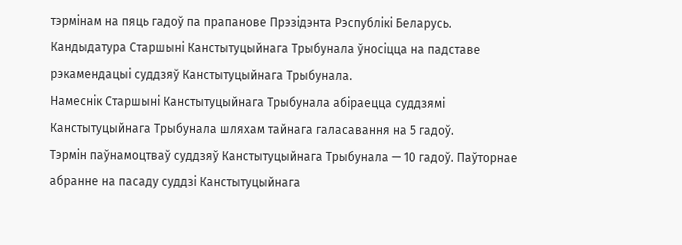тэрмінам на пяць гадоў па прапанове Прэзідэнта Рэспублікі Беларусь. Кандыдатура Старшыні Канстытуцыйнага Трыбунала ўносіцца на падставе рэкамендацыі суддзяў Канстытуцыйнага Трыбунала.
Намеснік Старшыні Канстытуцыйнага Трыбунала абіраецца суддзямі Канстытуцыйнага Трыбунала шляхам тайнага галасавання на 5 гадоў.
Тэрмін паўнамоцтваў суддзяў Канстытуцыйнага Трыбунала — 10 гадоў. Паўторнае абранне на пасаду суддзі Канстытуцыйнага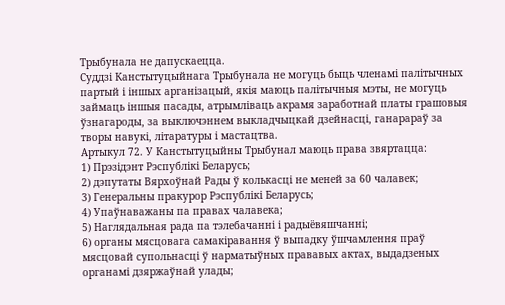Трыбунала не дапускаецца.
Суддзі Канстытуцыйнага Трыбунала не могуць быць членамі палітычных партый і іншых арганізацый, якія маюць палітычныя мэты, не могуць займаць іншыя пасады, атрымліваць акрамя заработнай платы грашовыя ўзнагароды, за выключэннем выкладчыцкай дзейнасці, ганарараў за творы навукі, літаратуры і мастацтва.
Артыкул 72. У Канстытуцыйны Трыбунал маюць права звяртацца:
1) Прэзідэнт Рэспублікі Беларусь;
2) дэпутаты Вярхоўнай Рады ў колькасці не меней за 60 чалавек;
3) Генеральны пракурор Рэспублікі Беларусь;
4) Упаўнаважаны па правах чалавека;
5) Наглядальная рада па тэлебачанні і радыёвяшчанні;
6) органы мясцовага самакіравання ў выпадку ўшчамлення праў мясцовай супольнасці ў нарматыўных прававых актах, выдадзеных органамі дзяржаўнай улады;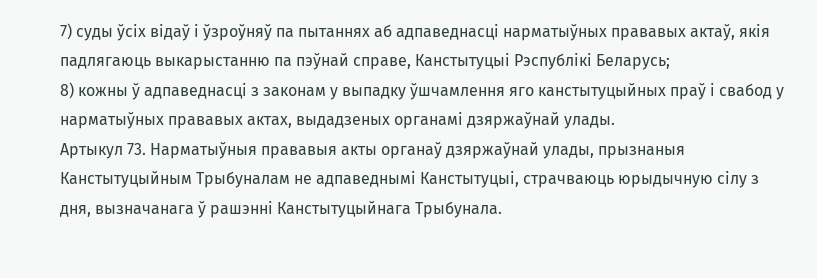7) суды ўсіх відаў і ўзроўняў па пытаннях аб адпаведнасці нарматыўных прававых актаў, якія падлягаюць выкарыстанню па пэўнай справе, Канстытуцыі Рэспублікі Беларусь;
8) кожны ў адпаведнасці з законам у выпадку ўшчамлення яго канстытуцыйных праў і свабод у нарматыўных прававых актах, выдадзеных органамі дзяржаўнай улады.
Артыкул 73. Нарматыўныя прававыя акты органаў дзяржаўнай улады, прызнаныя Канстытуцыйным Трыбуналам не адпаведнымі Канстытуцыі, страчваюць юрыдычную сілу з дня, вызначанага ў рашэнні Канстытуцыйнага Трыбунала.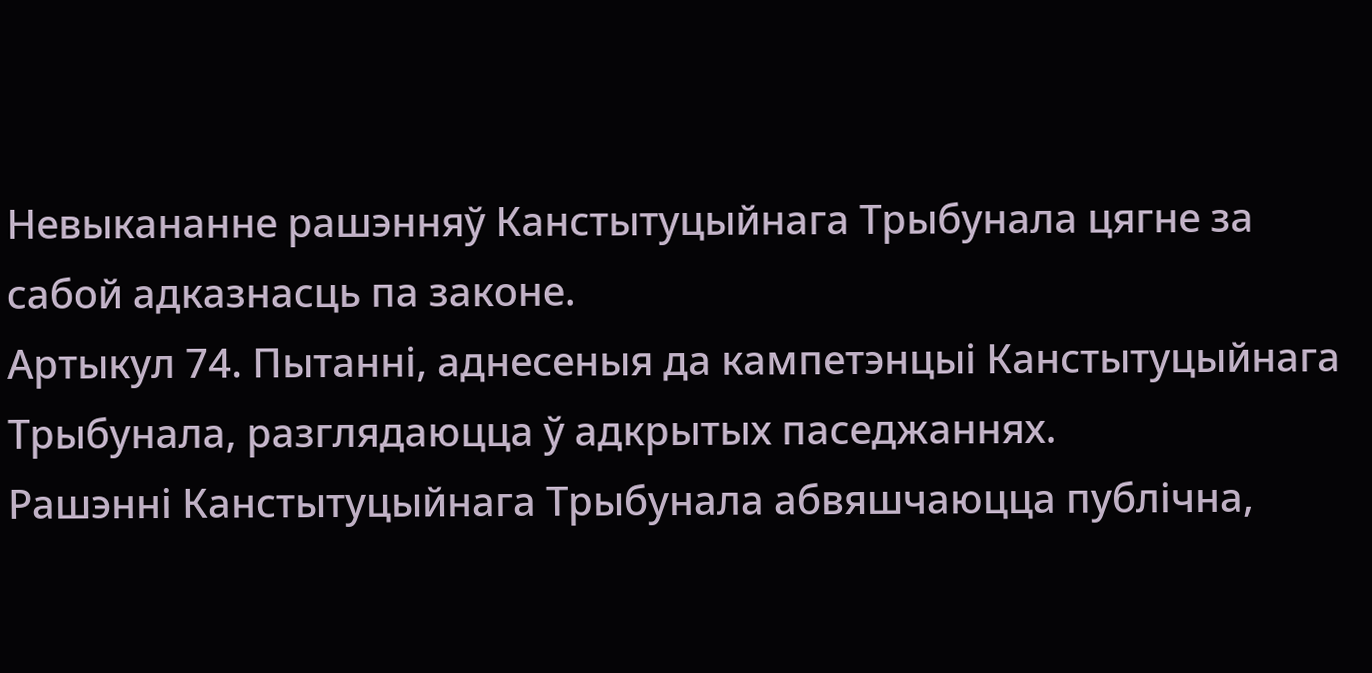Невыкананне рашэнняў Канстытуцыйнага Трыбунала цягне за сабой адказнасць па законе.
Артыкул 74. Пытанні, аднесеныя да кампетэнцыі Канстытуцыйнага Трыбунала, разглядаюцца ў адкрытых паседжаннях.
Рашэнні Канстытуцыйнага Трыбунала абвяшчаюцца публічна,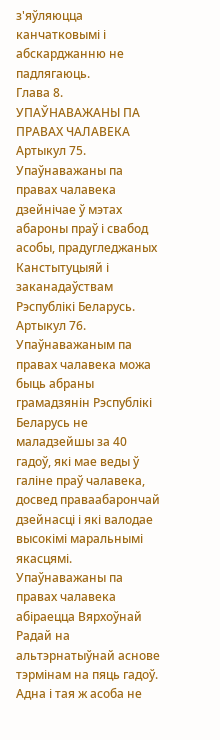з'яўляюцца канчатковымі і абскарджанню не падлягаюць.
Глава 8. УПАЎНАВАЖАНЫ ПА ПРАВАХ ЧАЛАВЕКА
Артыкул 75. Упаўнаважаны па правах чалавека дзейнічае ў мэтах абароны праў і свабод асобы, прадугледжаных Канстытуцыяй і заканадаўствам Рэспублікі Беларусь.
Артыкул 76. Упаўнаважаным па правах чалавека можа быць абраны грамадзянін Рэспублікі Беларусь не маладзейшы за 40 гадоў, які мае веды ў галіне праў чалавека, досвед праваабарончай дзейнасці і які валодае высокімі маральнымі якасцямі.
Упаўнаважаны па правах чалавека абіраецца Вярхоўнай Радай на альтэрнатыўнай аснове тэрмінам на пяць гадоў. Адна і тая ж асоба не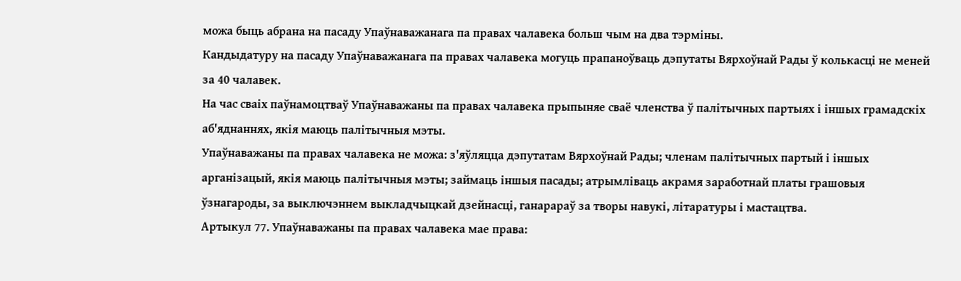можа быць абрана на пасаду Упаўнаважанага па правах чалавека больш чым на два тэрміны.
Кандыдатуру на пасаду Упаўнаважанага па правах чалавека могуць прапаноўваць дэпутаты Вярхоўнай Рады ў колькасці не меней за 40 чалавек.
На час сваіх паўнамоцтваў Упаўнаважаны па правах чалавека прыпыняе сваё членства ў палітычных партыях і іншых грамадскіх аб'яднаннях, якія маюць палітычныя мэты.
Упаўнаважаны па правах чалавека не можа: з'яўляцца дэпутатам Вярхоўнай Рады; членам палітычных партый і іншых арганізацый, якія маюць палітычныя мэты; займаць іншыя пасады; атрымліваць акрамя заработнай платы грашовыя ўзнагароды, за выключэннем выкладчыцкай дзейнасці, ганарараў за творы навукі, літаратуры і мастацтва.
Артыкул 77. Упаўнаважаны па правах чалавека мае права: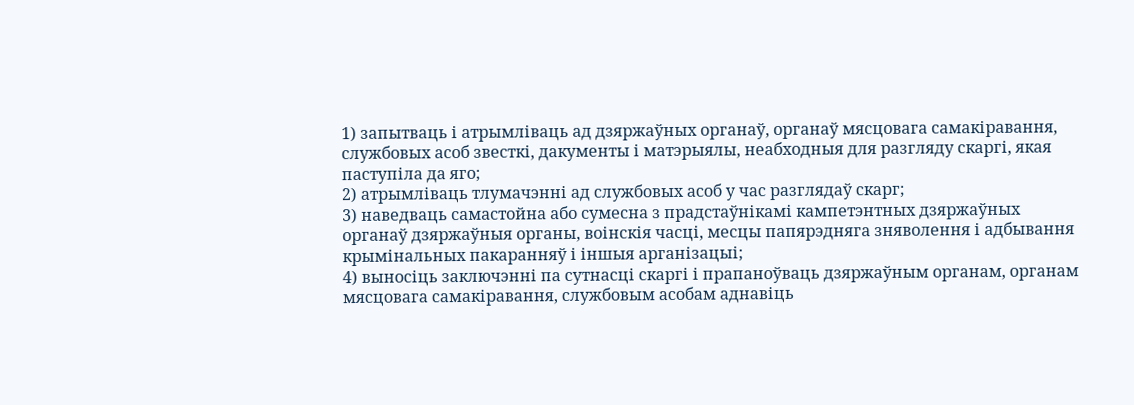1) запытваць і атрымліваць ад дзяржаўных органаў, органаў мясцовага самакіравання, службовых асоб звесткі, дакументы і матэрыялы, неабходныя для разгляду скаргі, якая паступіла да яго;
2) атрымліваць тлумачэнні ад службовых асоб у час разглядаў скарг;
3) наведваць самастойна або сумесна з прадстаўнікамі кампетэнтных дзяржаўных органаў дзяржаўныя органы, воінскія часці, месцы папярэдняга зняволення і адбывання крымінальных пакаранняў і іншыя арганізацыі;
4) выносіць заключэнні па сутнасці скаргі і прапаноўваць дзяржаўным органам, органам мясцовага самакіравання, службовым асобам аднавіць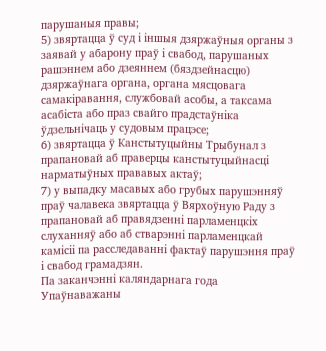парушаныя правы;
5) звяртацца ў суд і іншыя дзяржаўныя органы з заявай у абарону праў і свабод, парушаных рашэннем або дзеяннем (бяздзейнасцю) дзяржаўнага органа, органа мясцовага самакіравання, службовай асобы, а таксама асабіста або праз свайго прадстаўніка ўдзельнічаць у судовым працэсе;
6) звяртацца ў Канстытуцыйны Трыбунал з прапановай аб праверцы канстытуцыйнасці нарматыўных прававых актаў;
7) у выпадку масавых або грубых парушэнняў праў чалавека звяртацца ў Вярхоўную Раду з прапановай аб правядзенні парламенцкіх слуханняў або аб стварэнні парламенцкай камісіі па расследаванні фактаў парушэння праў і свабод грамадзян.
Па заканчэнні каляндарнага года Упаўнаважаны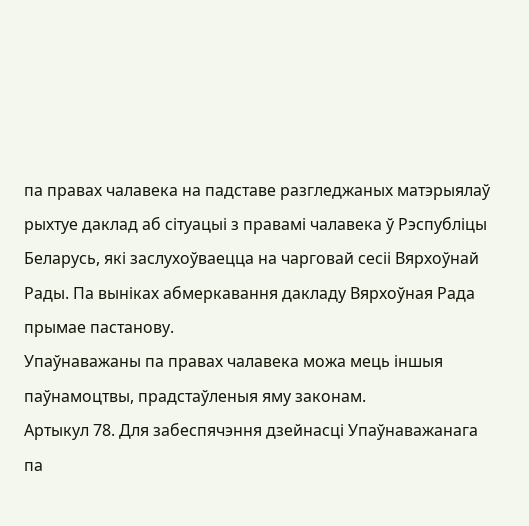па правах чалавека на падставе разгледжаных матэрыялаў рыхтуе даклад аб сітуацыі з правамі чалавека ў Рэспубліцы Беларусь, які заслухоўваецца на чарговай сесіі Вярхоўнай Рады. Па выніках абмеркавання дакладу Вярхоўная Рада прымае пастанову.
Упаўнаважаны па правах чалавека можа мець іншыя паўнамоцтвы, прадстаўленыя яму законам.
Артыкул 78. Для забеспячэння дзейнасці Упаўнаважанага па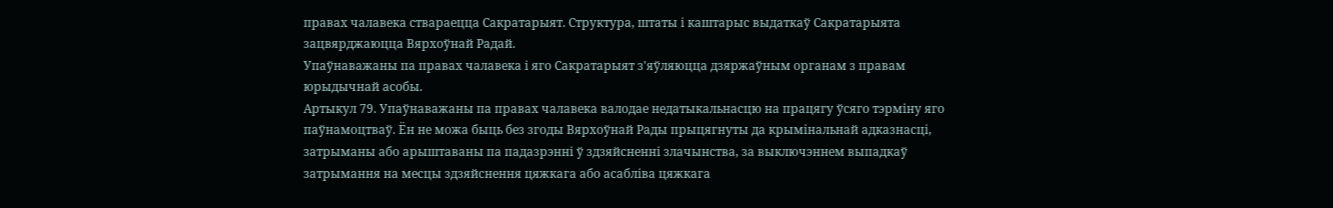правах чалавека ствараецца Сакратарыят. Структура, штаты і каштарыс выдаткаў Сакратарыята зацвярджаюцца Вярхоўнай Радай.
Упаўнаважаны па правах чалавека і яго Сакратарыят з'яўляюцца дзяржаўным органам з правам юрыдычнай асобы.
Артыкул 79. Упаўнаважаны па правах чалавека валодае недатыкальнасцю на працягу ўсяго тэрміну яго паўнамоцтваў. Ён не можа быць без згоды Вярхоўнай Рады прыцягнуты да крымінальнай адказнасці, затрыманы або арыштаваны па падазрэнні ў здзяйсненні злачынства, за выключэннем выпадкаў затрымання на месцы здзяйснення цяжкага або асабліва цяжкага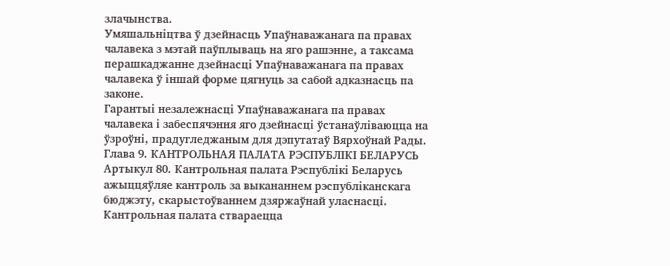злачынства.
Умяшальніцтва ў дзейнасць Упаўнаважанага па правах чалавека з мэтай паўплываць на яго рашэнне, а таксама перашкаджанне дзейнасці Упаўнаважанага па правах чалавека ў іншай форме цягнуць за сабой адказнасць па законе.
Гарантыі незалежнасці Упаўнаважанага па правах чалавека і забеспячэння яго дзейнасці ўстанаўліваюцца на ўзроўні, прадугледжаным для дэпутатаў Вярхоўнай Рады.
Глава 9. КАНТРОЛЬНАЯ ПАЛАТА РЭСПУБЛІКІ БЕЛАРУСЬ
Артыкул 80. Кантрольная палата Рэспублікі Беларусь ажыццяўляе кантроль за выкананнем рэспубліканскага бюджэту, скарыстоўваннем дзяржаўнай уласнасці.
Кантрольная палата ствараецца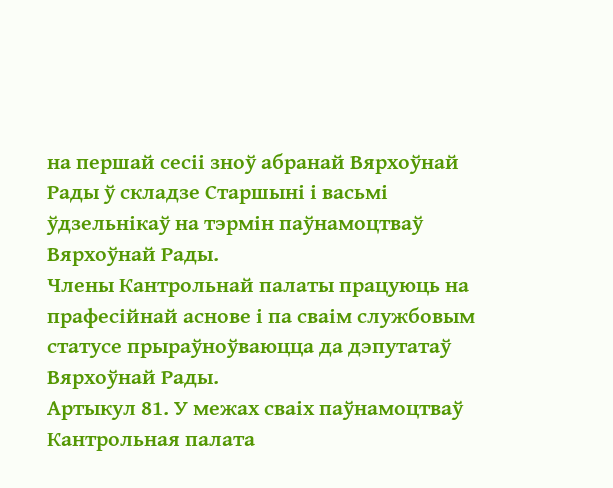на першай сесіі зноў абранай Вярхоўнай Рады ў складзе Старшыні і васьмі ўдзельнікаў на тэрмін паўнамоцтваў Вярхоўнай Рады.
Члены Кантрольнай палаты працуюць на прафесійнай аснове і па сваім службовым статусе прыраўноўваюцца да дэпутатаў Вярхоўнай Рады.
Артыкул 81. У межах сваіх паўнамоцтваў Кантрольная палата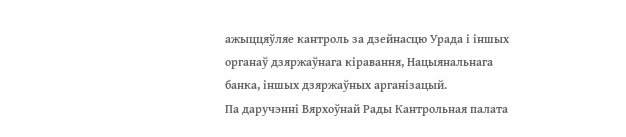ажыццяўляе кантроль за дзейнасцю Урада і іншых органаў дзяржаўнага кіравання, Нацыянальнага банка, іншых дзяржаўных арганізацый.
Па даручэнні Вярхоўнай Рады Кантрольная палата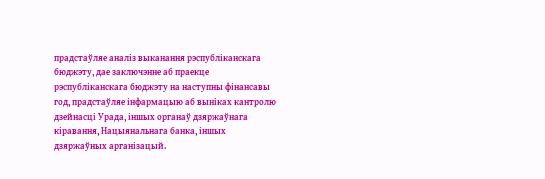прадстаўляе аналіз выканання рэспубліканскага бюджэту, дае заключэнне аб праекце рэспубліканскага бюджэту на наступны фінансавы год, прадстаўляе інфармацыю аб выніках кантролю дзейнасці Урада, іншых органаў дзяржаўнага кіравання, Нацыянальнага банка, іншых дзяржаўных арганізацый.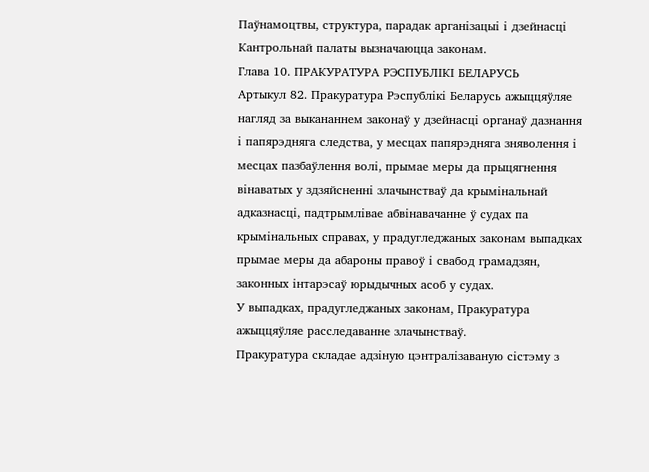Паўнамоцтвы, структура, парадак арганізацыі і дзейнасці Кантрольнай палаты вызначаюцца законам.
Глава 10. ПРАКУРАТУРА РЭСПУБЛІКІ БЕЛАРУСЬ
Артыкул 82. Пракуратура Рэспублікі Беларусь ажыццяўляе нагляд за выкананнем законаў у дзейнасці органаў дазнання і папярэдняга следства, у месцах папярэдняга зняволення і месцах пазбаўлення волі, прымае меры да прыцягнення вінаватых у здзяйсненні злачынстваў да крымінальнай адказнасці, падтрымлівае абвінавачанне ў судах па крымінальных справах, у прадугледжаных законам выпадках прымае меры да абароны правоў і свабод грамадзян, законных інтарэсаў юрыдычных асоб у судах.
У выпадках, прадугледжаных законам, Пракуратура ажыццяўляе расследаванне злачынстваў.
Пракуратура складае адзіную цэнтралізаваную сістэму з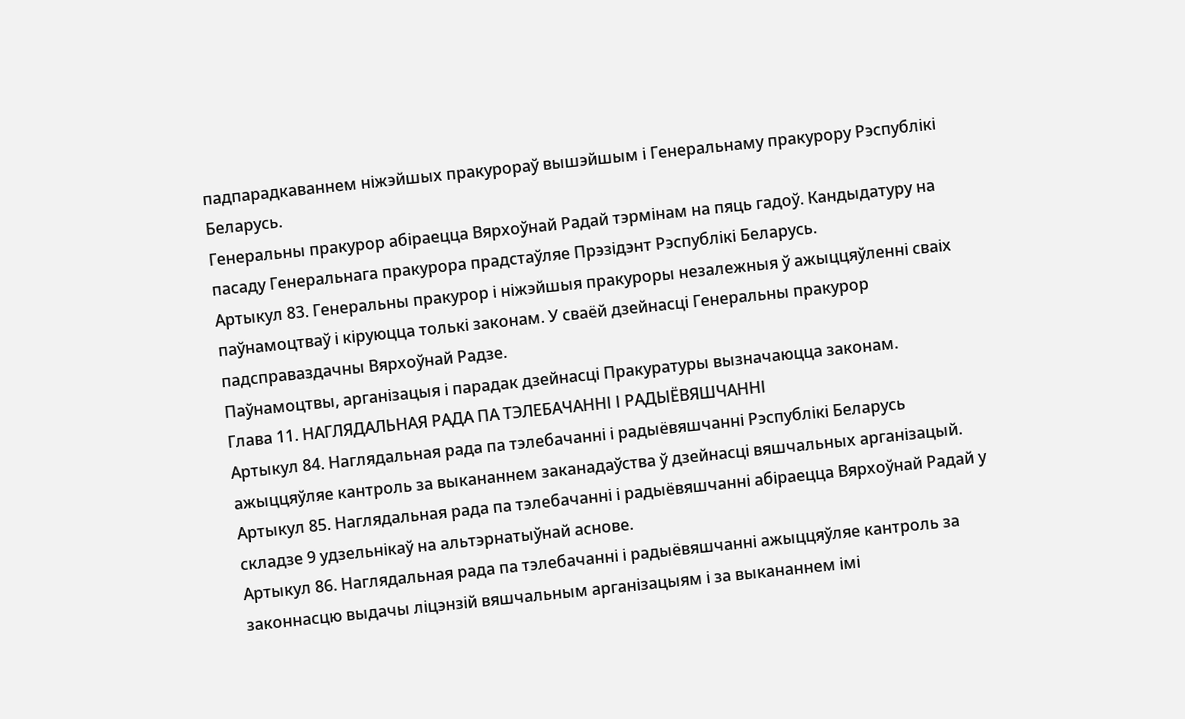падпарадкаваннем ніжэйшых пракурораў вышэйшым і Генеральнаму пракурору Рэспублікі Беларусь.
Генеральны пракурор абіраецца Вярхоўнай Радай тэрмінам на пяць гадоў. Кандыдатуру на пасаду Генеральнага пракурора прадстаўляе Прэзідэнт Рэспублікі Беларусь.
Артыкул 83. Генеральны пракурор і ніжэйшыя пракуроры незалежныя ў ажыццяўленні сваіх паўнамоцтваў і кіруюцца толькі законам. У сваёй дзейнасці Генеральны пракурор падсправаздачны Вярхоўнай Радзе.
Паўнамоцтвы, арганізацыя і парадак дзейнасці Пракуратуры вызначаюцца законам.
Глава 11. НАГЛЯДАЛЬНАЯ РАДА ПА ТЭЛЕБАЧАННІ І РАДЫЁВЯШЧАННІ
Артыкул 84. Наглядальная рада па тэлебачанні і радыёвяшчанні Рэспублікі Беларусь ажыццяўляе кантроль за выкананнем заканадаўства ў дзейнасці вяшчальных арганізацый.
Артыкул 85. Наглядальная рада па тэлебачанні і радыёвяшчанні абіраецца Вярхоўнай Радай у складзе 9 удзельнікаў на альтэрнатыўнай аснове.
Артыкул 86. Наглядальная рада па тэлебачанні і радыёвяшчанні ажыццяўляе кантроль за законнасцю выдачы ліцэнзій вяшчальным арганізацыям і за выкананнем імі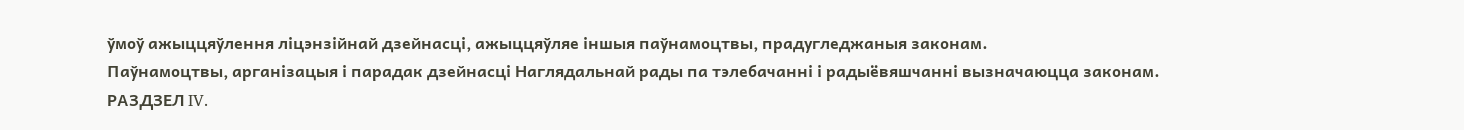ўмоў ажыццяўлення ліцэнзійнай дзейнасці, ажыццяўляе іншыя паўнамоцтвы, прадугледжаныя законам.
Паўнамоцтвы, арганізацыя і парадак дзейнасці Наглядальнай рады па тэлебачанні і радыёвяшчанні вызначаюцца законам.
РАЗДЗЕЛ IV.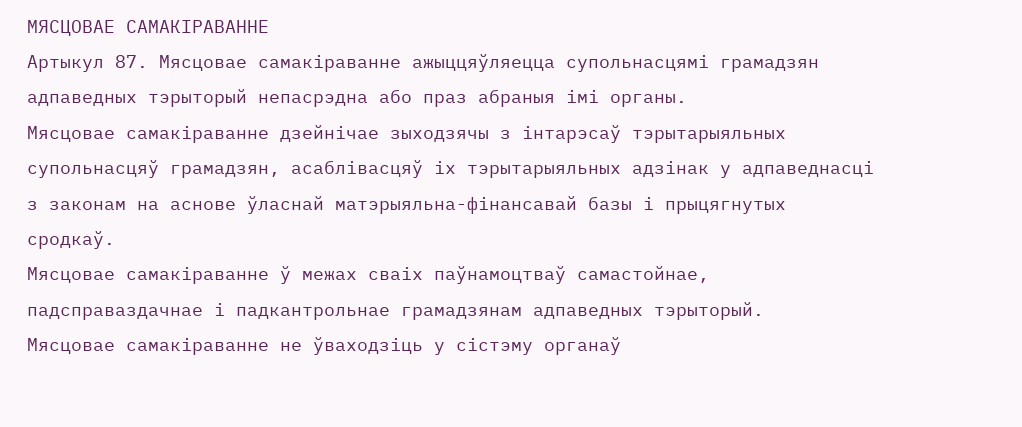МЯСЦОВАЕ САМАКІРАВАННЕ
Артыкул 87. Мясцовае самакіраванне ажыццяўляецца супольнасцямі грамадзян адпаведных тэрыторый непасрэдна або праз абраныя імі органы.
Мясцовае самакіраванне дзейнічае зыходзячы з інтарэсаў тэрытарыяльных супольнасцяў грамадзян, асаблівасцяў іх тэрытарыяльных адзінак у адпаведнасці з законам на аснове ўласнай матэрыяльна-фінансавай базы і прыцягнутых сродкаў.
Мясцовае самакіраванне ў межах сваіх паўнамоцтваў самастойнае, падсправаздачнае і падкантрольнае грамадзянам адпаведных тэрыторый.
Мясцовае самакіраванне не ўваходзіць у сістэму органаў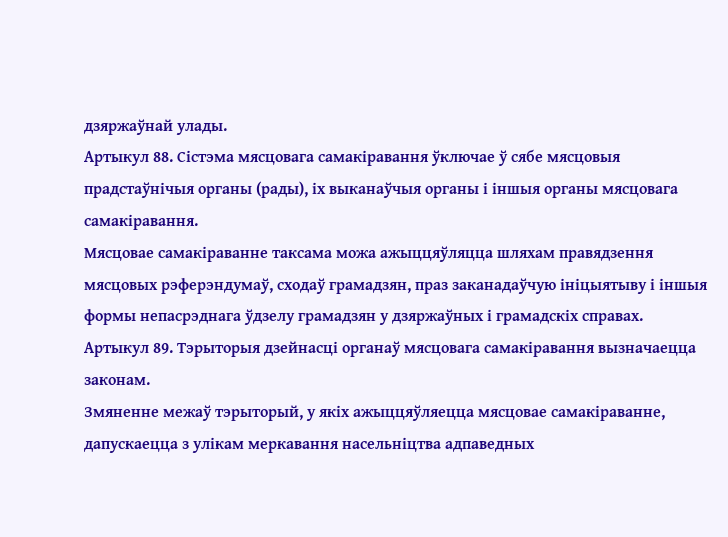дзяржаўнай улады.
Артыкул 88. Сістэма мясцовага самакіравання ўключае ў сябе мясцовыя прадстаўнічыя органы (рады), іх выканаўчыя органы і іншыя органы мясцовага самакіравання.
Мясцовае самакіраванне таксама можа ажыццяўляцца шляхам правядзення мясцовых рэферэндумаў, сходаў грамадзян, праз заканадаўчую ініцыятыву і іншыя формы непасрэднага ўдзелу грамадзян у дзяржаўных і грамадскіх справах.
Артыкул 89. Тэрыторыя дзейнасці органаў мясцовага самакіравання вызначаецца законам.
Змяненне межаў тэрыторый, у якіх ажыццяўляецца мясцовае самакіраванне, дапускаецца з улікам меркавання насельніцтва адпаведных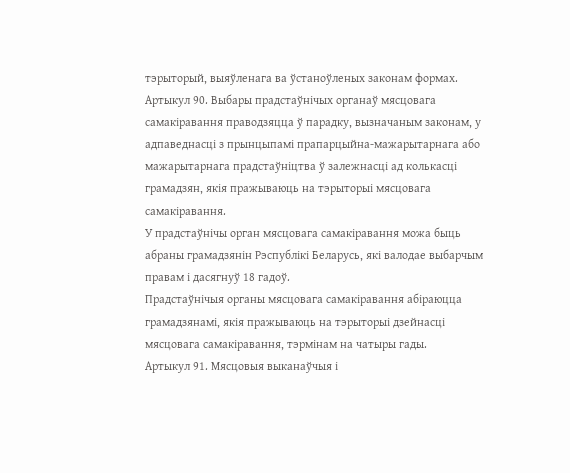тэрыторый, выяўленага ва ўстаноўленых законам формах.
Артыкул 90. Выбары прадстаўнічых органаў мясцовага самакіравання праводзяцца ў парадку, вызначаным законам, у адпаведнасці з прынцыпамі прапарцыйна-мажарытарнага або мажарытарнага прадстаўніцтва ў залежнасці ад колькасці грамадзян, якія пражываюць на тэрыторыі мясцовага самакіравання.
У прадстаўнічы орган мясцовага самакіравання можа быць абраны грамадзянін Рэспублікі Беларусь, які валодае выбарчым правам і дасягнуў 18 гадоў.
Прадстаўнічыя органы мясцовага самакіравання абіраюцца грамадзянамі, якія пражываюць на тэрыторыі дзейнасці мясцовага самакіравання, тэрмінам на чатыры гады.
Артыкул 91. Мясцовыя выканаўчыя і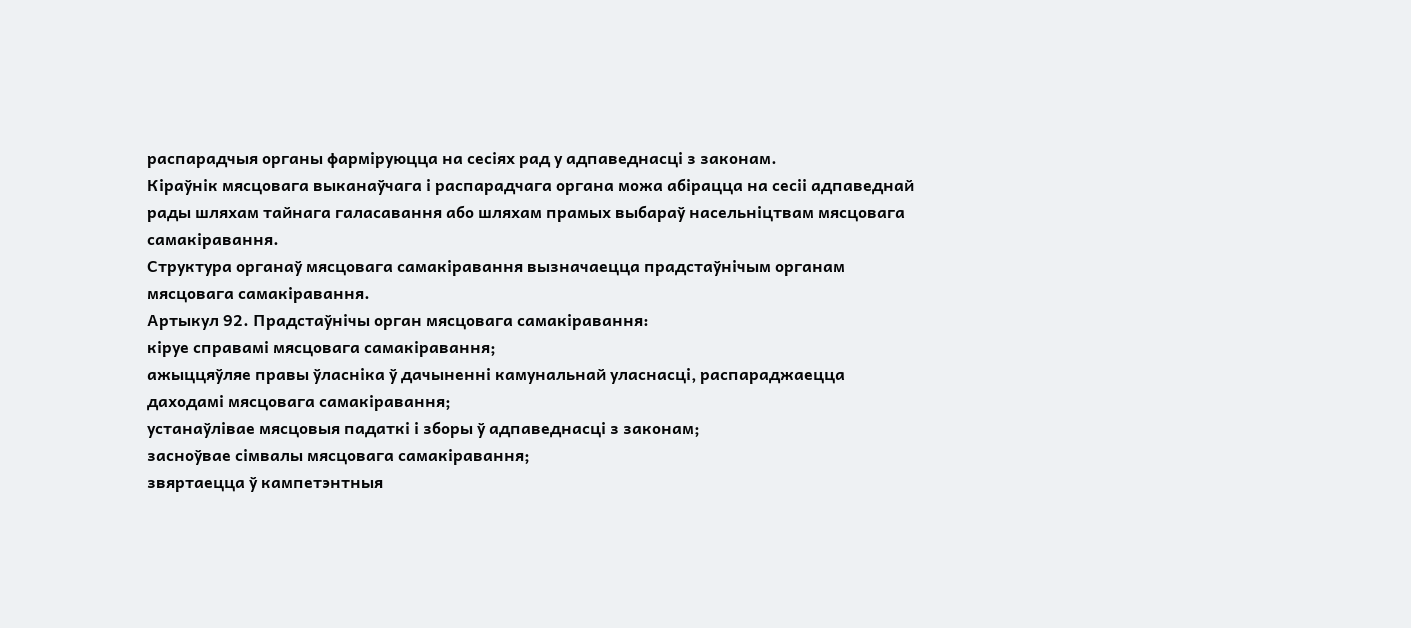распарадчыя органы фарміруюцца на сесіях рад у адпаведнасці з законам.
Кіраўнік мясцовага выканаўчага і распарадчага органа можа абірацца на сесіі адпаведнай рады шляхам тайнага галасавання або шляхам прамых выбараў насельніцтвам мясцовага самакіравання.
Структура органаў мясцовага самакіравання вызначаецца прадстаўнічым органам мясцовага самакіравання.
Артыкул 92. Прадстаўнічы орган мясцовага самакіравання:
кіруе справамі мясцовага самакіравання;
ажыццяўляе правы ўласніка ў дачыненні камунальнай уласнасці, распараджаецца даходамі мясцовага самакіравання;
устанаўлівае мясцовыя падаткі і зборы ў адпаведнасці з законам;
засноўвае сімвалы мясцовага самакіравання;
звяртаецца ў кампетэнтныя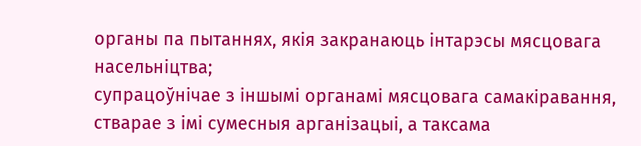органы па пытаннях, якія закранаюць інтарэсы мясцовага насельніцтва;
супрацоўнічае з іншымі органамі мясцовага самакіравання, стварае з імі сумесныя арганізацыі, а таксама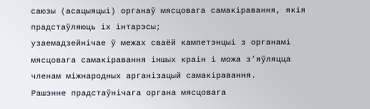саюзы (асацыяцыі) органаў мясцовага самакіравання, якія прадстаўляюць іх інтарэсы;
узаемадзейнічае ў межах сваёй кампетэнцыі з органамі мясцовага самакіравання іншых краін і можа з’яўляцца членам міжнародных арганізацый самакіравання.
Рашэнне прадстаўнічага органа мясцовага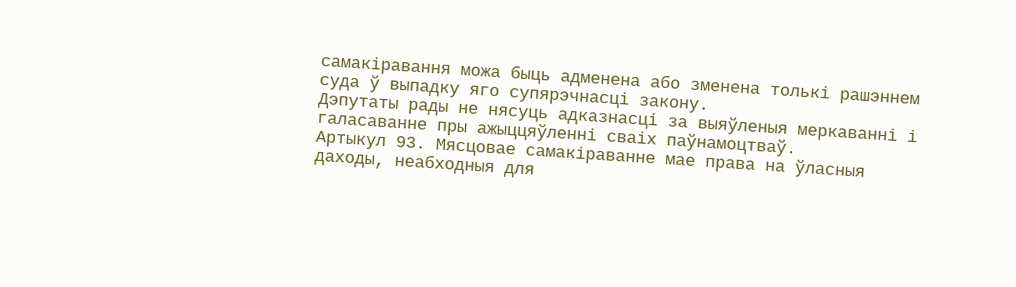самакіравання можа быць адменена або зменена толькі рашэннем суда ў выпадку яго супярэчнасці закону.
Дэпутаты рады не нясуць адказнасці за выяўленыя меркаванні і галасаванне пры ажыццяўленні сваіх паўнамоцтваў.
Артыкул 93. Мясцовае самакіраванне мае права на ўласныя даходы, неабходныя для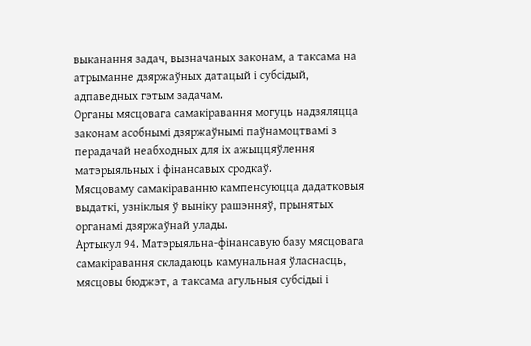выканання задач, вызначаных законам, а таксама на атрыманне дзяржаўных датацый і субсідый, адпаведных гэтым задачам.
Органы мясцовага самакіравання могуць надзяляцца законам асобнымі дзяржаўнымі паўнамоцтвамі з перадачай неабходных для іх ажыццяўлення матэрыяльных і фінансавых сродкаў.
Мясцоваму самакіраванню кампенсуюцца дадатковыя выдаткі, узніклыя ў выніку рашэнняў, прынятых органамі дзяржаўнай улады.
Артыкул 94. Матэрыяльна-фінансавую базу мясцовага самакіравання складаюць камунальная ўласнасць, мясцовы бюджэт, а таксама агульныя субсідыі і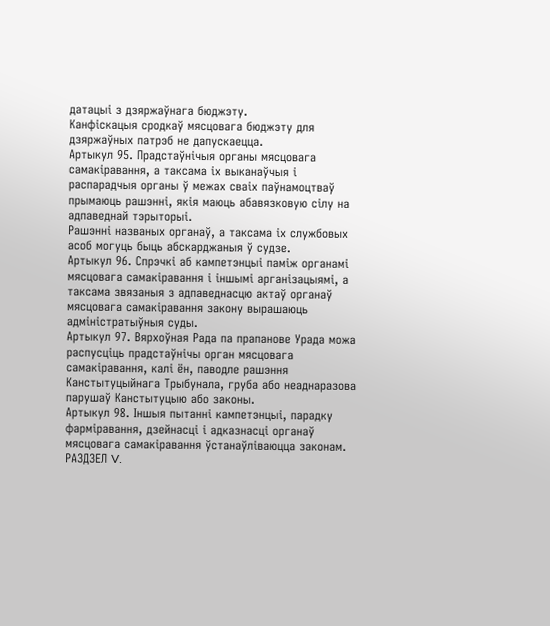датацыі з дзяржаўнага бюджэту.
Канфіскацыя сродкаў мясцовага бюджэту для дзяржаўных патрэб не дапускаецца.
Артыкул 95. Прадстаўнічыя органы мясцовага самакіравання, а таксама іх выканаўчыя і распарадчыя органы ў межах сваіх паўнамоцтваў прымаюць рашэнні, якія маюць абавязковую сілу на адпаведнай тэрыторыі.
Рашэнні названых органаў, а таксама іх службовых асоб могуць быць абскарджаныя ў судзе.
Артыкул 96. Спрэчкі аб кампетэнцыі паміж органамі мясцовага самакіравання і іншымі арганізацыямі, а таксама звязаныя з адпаведнасцю актаў органаў мясцовага самакіравання закону вырашаюць адміністратыўныя суды.
Артыкул 97. Вярхоўная Рада па прапанове Урада можа распусціць прадстаўнічы орган мясцовага самакіравання, калі ён, паводле рашэння Канстытуцыйнага Трыбунала, груба або неаднаразова парушаў Канстытуцыю або законы.
Артыкул 98. Іншыя пытанні кампетэнцыі, парадку фарміравання, дзейнасці і адказнасці органаў мясцовага самакіравання ўстанаўліваюцца законам.
РАЗДЗЕЛ V.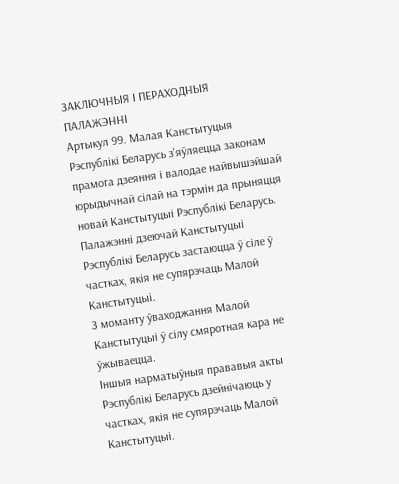ЗАКЛЮЧНЫЯ І ПЕРАХОДНЫЯ ПАЛАЖЭННІ
Артыкул 99. Малая Канстытуцыя Рэспублікі Беларусь з'яўляецца законам прамога дзеяння і валодае найвышэйшай юрыдычнай сілай на тэрмін да прыняцця новай Канстытуцыі Рэспублікі Беларусь.
Палажэнні дзеючай Канстытуцыі Рэспублікі Беларусь застаюцца ў сіле ў частках, якія не супярэчаць Малой Канстытуцыі.
З моманту ўваходжання Малой Канстытуцыі ў сілу смяротная кара не ўжываецца.
Іншыя нарматыўныя прававыя акты Рэспублікі Беларусь дзейнічаюць у частках, якія не супярэчаць Малой Канстытуцыі.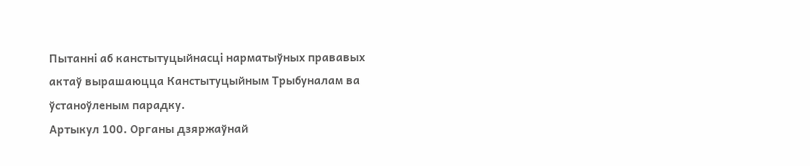Пытанні аб канстытуцыйнасці нарматыўных прававых актаў вырашаюцца Канстытуцыйным Трыбуналам ва ўстаноўленым парадку.
Артыкул 100. Органы дзяржаўнай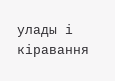улады і кіравання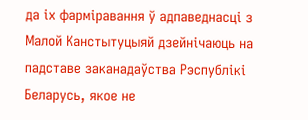да іх фарміравання ў адпаведнасці з Малой Канстытуцыяй дзейнічаюць на падставе заканадаўства Рэспублікі Беларусь, якое не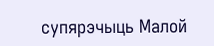супярэчыць Малой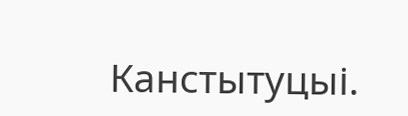Канстытуцыі.